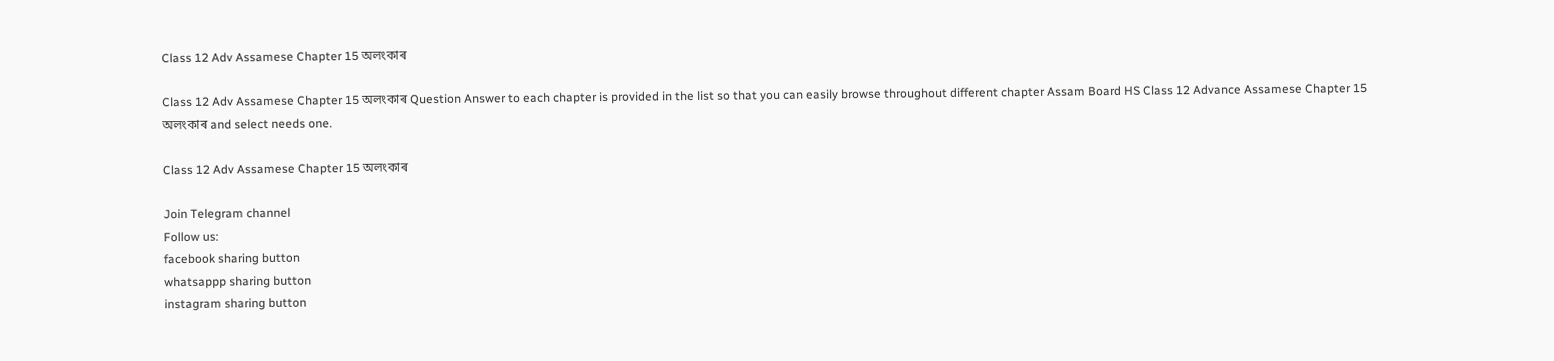Class 12 Adv Assamese Chapter 15 অলংকাৰ

Class 12 Adv Assamese Chapter 15 অলংকাৰ Question Answer to each chapter is provided in the list so that you can easily browse throughout different chapter Assam Board HS Class 12 Advance Assamese Chapter 15 অলংকাৰ and select needs one.

Class 12 Adv Assamese Chapter 15 অলংকাৰ

Join Telegram channel
Follow us:
facebook sharing button
whatsappp sharing button
instagram sharing button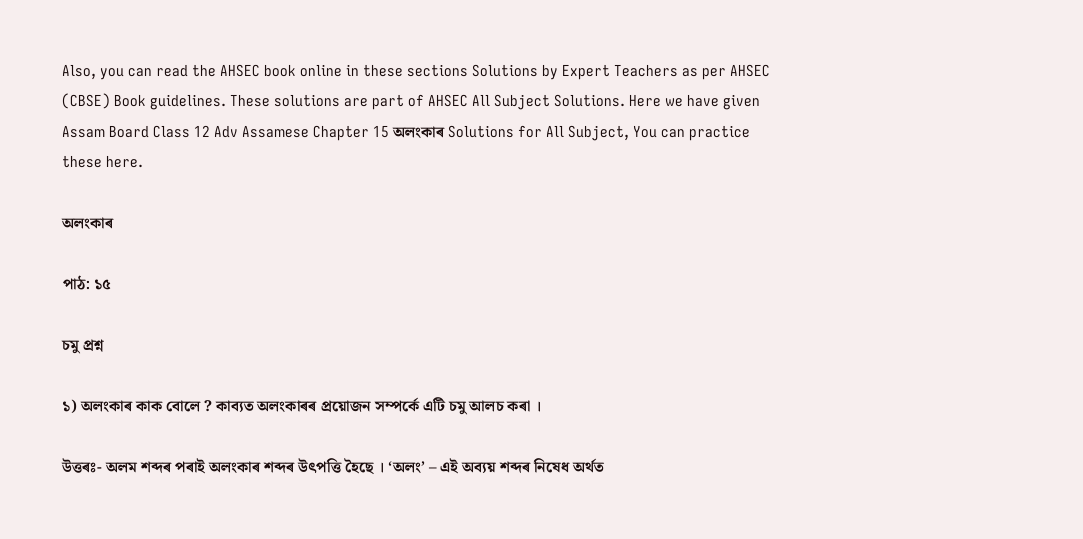Also, you can read the AHSEC book online in these sections Solutions by Expert Teachers as per AHSEC (CBSE) Book guidelines. These solutions are part of AHSEC All Subject Solutions. Here we have given Assam Board Class 12 Adv Assamese Chapter 15 অলংকাৰ Solutions for All Subject, You can practice these here.

অলংকাৰ

পাঠ: ১৫

চমু প্ৰশ্ন

১) অলংকাৰ কাক বোলে ? কাব্যত অলংকাৰৰ প্ৰয়োজন সম্পৰ্কে এটি চমু আলচ কৰা ।

উত্তৰঃ- অলম শব্দৰ পৰাই অলংকাৰ শব্দৰ উৎপত্তি হৈছে । ‘অলং’ – এই অব্যয় শব্দৰ নিষেধ অৰ্থত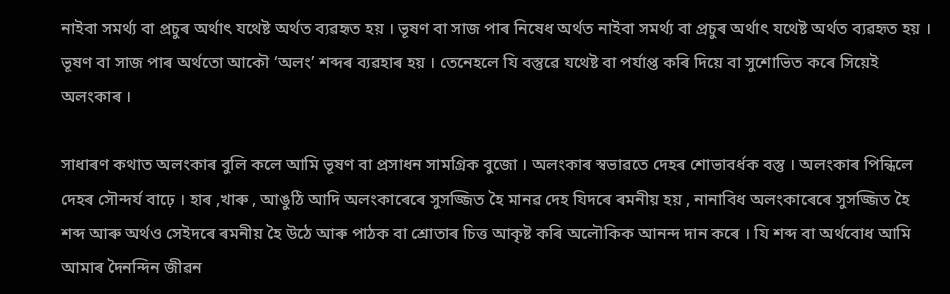নাইবা সমৰ্থ্য বা প্ৰচুৰ অৰ্থাৎ যথেষ্ট অৰ্থত ব্যৱহৃত হয় । ভূষণ বা সাজ পাৰ নিষেধ অৰ্থত নাইবা সমৰ্থ্য বা প্ৰচুৰ অর্থাৎ যথেষ্ট অৰ্থত ব্যৱহৃত হয় । ভূষণ বা সাজ পাৰ অৰ্থতো আকৌ ‘অলং’ শব্দৰ ব্যৱহাৰ হয় । তেনেহলে যি বস্তুৱে যথেষ্ট বা পৰ্যাপ্ত কৰি দিয়ে বা সুশোভিত কৰে সিয়েই অলংকাৰ ।

সাধাৰণ কথাত অলংকাৰ বুলি কলে আমি ভূষণ বা প্ৰসাধন সামগ্ৰিক বুজো । অলংকাৰ স্বভাৱতে দেহৰ শোভাবৰ্ধক বস্তু । অলংকাৰ পিন্ধিলে দেহৰ সৌন্দৰ্য বাঢ়ে । হাৰ ,খাৰু , আঙুঠি আদি অলংকাৰেৰে সুসজ্জিত হৈ মানৱ দেহ যিদৰে ৰমনীয় হয় , নানাবিধ অলংকাৰেৰে সুসজ্জিত হৈ শব্দ আৰু অৰ্থও সেইদৰে ৰমনীয় হৈ উঠে আৰু পাঠক বা শ্ৰোতাৰ চিত্ত আকৃষ্ট কৰি অলৌকিক আনন্দ দান কৰে । যি শব্দ বা অৰ্থবোধ আমি আমাৰ দৈনন্দিন জীৱন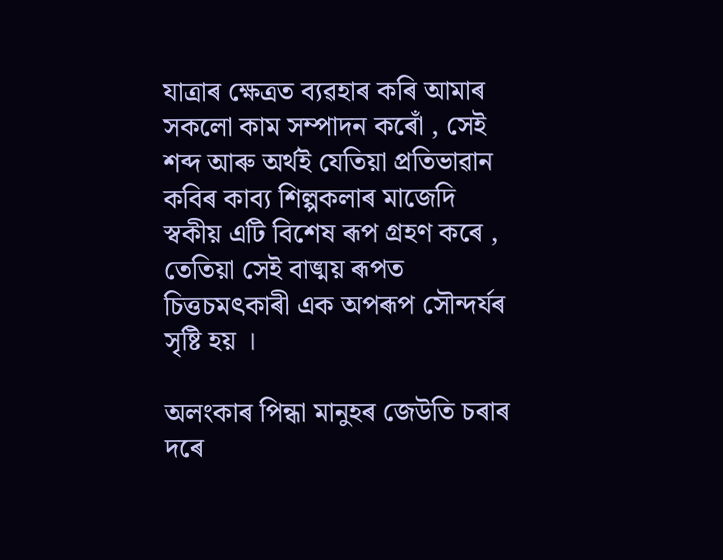যাত্ৰাৰ ক্ষেত্ৰত ব্যৱহাৰ কৰি আমাৰ সকলো কাম সম্পাদন কৰোঁ , সেই শব্দ আৰু অৰ্থই যেতিয়া প্ৰতিভাৱান কবিৰ কাব্য শিল্পকলাৰ মাজেদি স্বকীয় এটি বিশেষ ৰূপ গ্ৰহণ কৰে , তেতিয়া সেই বাঙ্ময় ৰূপত চিত্তচমৎকাৰী এক অপৰূপ সৌন্দৰ্যৰ সৃষ্টি হয় ।

অলংকাৰ পিন্ধা মানুহৰ জেউতি চৰাৰ দৰে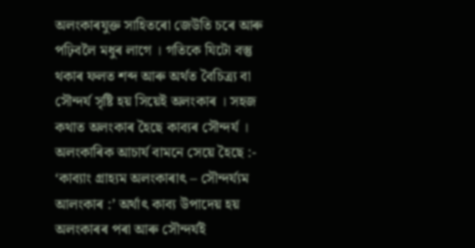অলংকাৰযুক্ত সাহিতৰো জেউতি চৰে আৰু পঢ়িবলৈ মধুৰ লাগে । গতিকে যিটো বস্তু থকাৰ ফলত শব্দ আৰু অৰ্থত বৈচিত্ৰ্য বা সৌন্দৰ্য সৃষ্টি হয় সিয়েই অলংকাৰ । সহজ কথাত অলংকাৰ হৈছে কাব্যৰ সৌন্দৰ্য । অলংকাৰিক আচাৰ্য বামনে সেয়ে হৈছে :- ‘কাব্যাং গ্ৰাহ্যম অলংকাৰাৎ – সৌন্দৰ্য্যম আলংকাৰ :’ অৰ্থাৎ কাব্য উপাদেয় হয় অলংকাৰৰ পৰা আৰু সৌন্দৰ্যই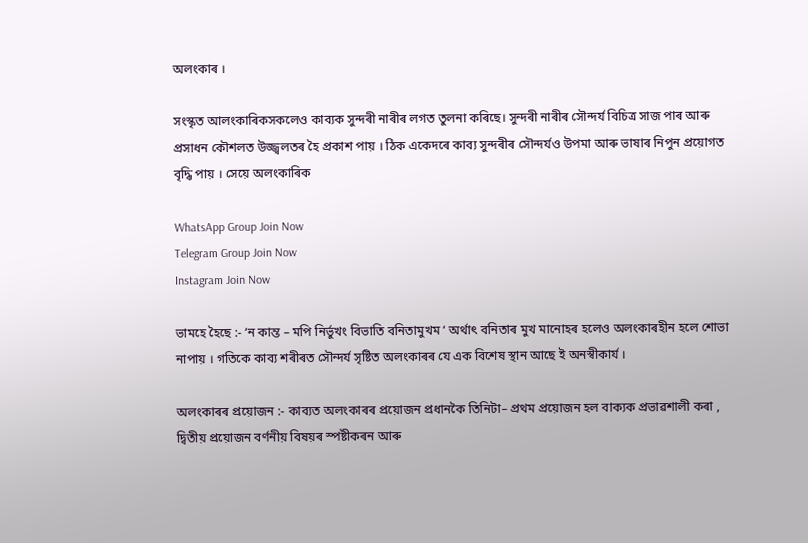অলংকাৰ ।

সংস্কৃত আলংকাৰিকসকলেও কাব্যক সুন্দৰী নাৰীৰ লগত তুলনা কৰিছে। সুন্দৰী নাৰীৰ সৌন্দৰ্য বিচিত্ৰ সাজ পাৰ আৰু প্ৰসাধন কৌশলত উজ্জ্বলতৰ হৈ প্ৰকাশ পায় । ঠিক একেদৰে কাব্য সুন্দৰীৰ সৌন্দৰ্যও উপমা আৰু ভাষাৰ নিপুন প্ৰয়োগত বৃদ্ধি পায় । সেয়ে অলংকাৰিক

WhatsApp Group Join Now
Telegram Group Join Now
Instagram Join Now

ভামহে হৈছে :- ‘ন কান্ত – মপি নিৰ্ভুখং বিভাতি বনিতামুখম ‘ অৰ্থাৎ বনিতাৰ মুখ মানোহৰ হলেও অলংকাৰহীন হলে শোভা নাপায় । গতিকে কাব্য শৰীৰত সৌন্দৰ্য সৃষ্টিত অলংকাৰৰ যে এক বিশেষ স্থান আছে ই অনস্বীকাৰ্য ।

অলংকাৰৰ প্ৰয়োজন :- কাব্যত অলংকাৰৰ প্ৰয়োজন প্ৰধানকৈ তিনিটা– প্ৰথম প্ৰয়োজন হল বাক্যক প্ৰভাৱশালী কৰা , দ্বিতীয় প্ৰয়োজন বৰ্ণনীয় বিষয়ৰ স্পষ্টীকৰন আৰু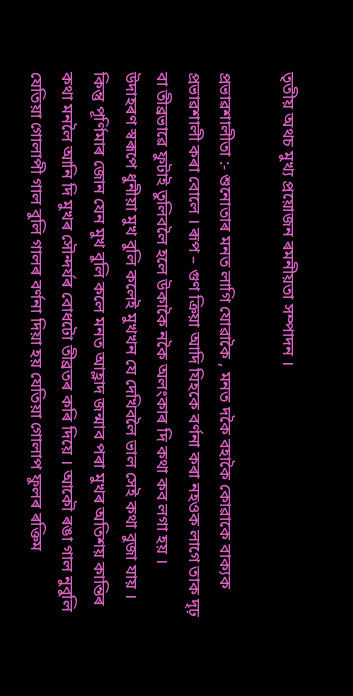তৃতীয় অথচ মুখ্য প্ৰয়োজন ৰমনীয়তা সম্পাদন ।

প্ৰভাৱশালীতা :- শুনোতাৰ মনত লাগি যোৱাকৈ , মনত দকৈ বহাকৈ কোৱাকে বাক্যক প্ৰভাৱশালী কৰা বোলে । ৰূপ – গুণ ক্ৰিয়া আদি যিহকে বৰ্ণনা কৰা নহওক লাগে তাক দৃঢ় বা তীব্ৰভাৱে ফুটাই তুলিবলৈ হলে উকাকৈ নকৈ অলংকাৰ দি কথা কব লগা হয় । উদাহৰণ স্বৰূপে ধুনীয়া মুখ বুলি কলেই মুখখন যে দেখিবলৈ ভাল সেই কথা বুজা যায় । কিন্তু পূৰ্ণিমাৰ জোন যেন মুখ বুলি কলে মনত আহ্লাদ জন্মাব পৰা মুখৰ অতিশয় কান্তিৰ কথা মনলৈ আনি দি মুখৰ সৌন্দৰ্যৰ বোধটো তীব্রতৰ কৰি দিয়ে । আকৌ ৰঙা গাল নুবুলি যেতিয়া গোলাপী গাল বুলি গালৰ বৰ্ণনা দিয়া হয় যেতিয়া গোলাপ ফুলৰ ৰক্তিম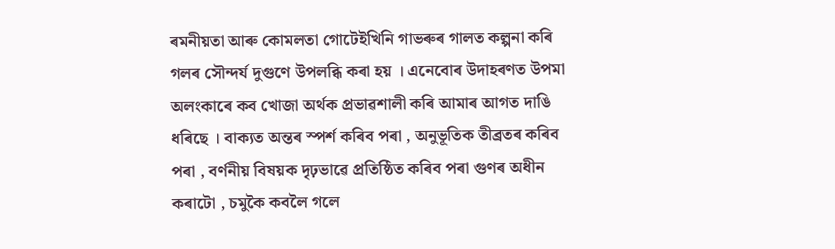ৰমনীয়তা আৰু কোমলতা গোটেইখিনি গাভৰুৰ গালত কল্পনা কৰি গলৰ সৌন্দৰ্য দুগুণে উপলব্ধি কৰা হয় । এনেবোৰ উদাহৰণত উপমা অলংকাৰে কব খোজা অৰ্থক প্ৰভাৱশালী কৰি আমাৰ আগত দাঙি ধৰিছে । বাক্যত অন্তৰ স্পৰ্শ কৰিব পৰা , অনুভূতিক তীব্রতৰ কৰিব পৰা , বৰ্ণনীয় বিষয়ক দৃঢ়ভাৱে প্ৰতিষ্ঠিত কৰিব পৰা গুণৰ অধীন কৰাটো , চমুকৈ কবলৈ গলে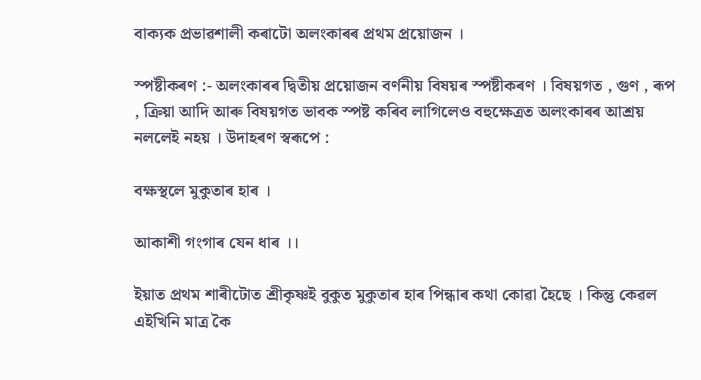বাক্যক প্ৰভাৱশালী কৰাটো অলংকাৰৰ প্ৰথম প্ৰয়োজন ।

স্পষ্টীকৰণ :- অলংকাৰৰ দ্বিতীয় প্ৰয়োজন বৰ্ণনীয় বিষয়ৰ স্পষ্টীকৰণ । বিষয়গত , গুণ , ৰূপ , ক্ৰিয়া আদি আৰু বিষয়গত ভাবক স্পষ্ট কৰিব লাগিলেও বহুক্ষেত্ৰত অলংকাৰৰ আশ্ৰয় নললেই নহয় । উদাহৰণ স্বৰূপে :

বক্ষস্থলে মুকুতাৰ হাৰ ।

আকাশী গংগাৰ যেন ধাৰ ।।

ইয়াত প্ৰথম শাৰীটোত শ্ৰীকৃষ্ণই বুকুত মুকুতাৰ হাৰ পিন্ধাৰ কথা কোৱা হৈছে । কিন্তু কেৱল এইখিনি মাত্ৰ কৈ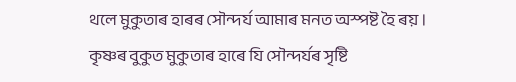থলে মুকুতাৰ হাৰৰ সৌন্দৰ্য আমাৰ মনত অস্পষ্ট হৈ ৰয় । কৃষ্ণৰ বুকুত মুকুতাৰ হাৰে যি সৌন্দৰ্যৰ সৃষ্টি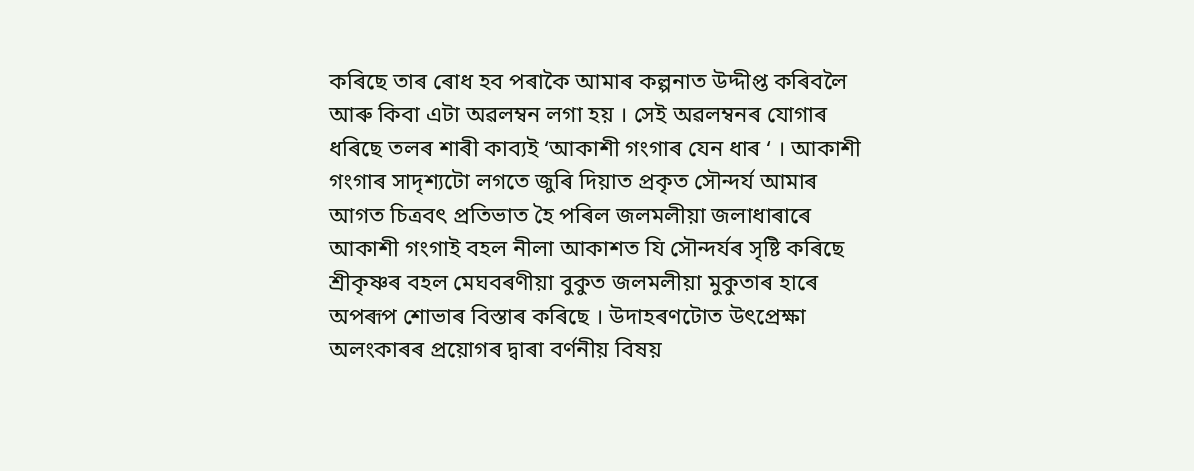কৰিছে তাৰ ৰোধ হব পৰাকৈ আমাৰ কল্পনাত উদ্দীপ্ত কৰিবলৈ আৰু কিবা এটা অৱলম্বন লগা হয় । সেই অৱলম্বনৰ যোগাৰ ধৰিছে তলৰ শাৰী কাব্যই ‘আকাশী গংগাৰ যেন ধাৰ ‘ । আকাশী গংগাৰ সাদৃশ্যটো লগতে জুৰি দিয়াত প্ৰকৃত সৌন্দৰ্য আমাৰ আগত চিত্ৰবৎ প্ৰতিভাত হৈ পৰিল জলমলীয়া জলাধাৰাৰে আকাশী গংগাই বহল নীলা আকাশত যি সৌন্দৰ্যৰ সৃষ্টি কৰিছে শ্ৰীকৃষ্ণৰ বহল মেঘবৰণীয়া বুকুত জলমলীয়া মুকুতাৰ হাৰে অপৰূপ শোভাৰ বিস্তাৰ কৰিছে । উদাহৰণটোত উৎপ্ৰেক্ষা অলংকাৰৰ প্ৰয়োগৰ দ্বাৰা বৰ্ণনীয় বিষয়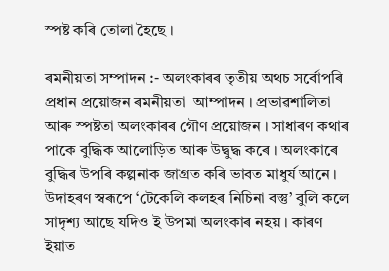স্পষ্ট কৰি তোলা হৈছে ।

ৰমনীয়তা সম্পাদন :- অলংকাৰৰ তৃতীয় অথচ সৰ্বোপৰি প্ৰধান প্ৰয়োজন ৰমনীয়তা  আম্পাদন । প্ৰভাৱশালিতা আৰু স্পষ্টতা অলংকাৰৰ গৌণ প্ৰয়োজন । সাধাৰণ কথাৰ পাকে বুদ্ধিক আলোড়িত আৰু উদ্বুদ্ধ কৰে । অলংকাৰে বুদ্ধিৰ উপৰি কল্পনাক জাগ্ৰত কৰি ভাবত মাধুৰ্য আনে । উদাহৰণ স্বৰূপে ‘টেকেলি কলহৰ নিচিনা বস্তু’ বুলি কলে সাদৃশ্য আছে যদিও ই উপমা অলংকাৰ নহয় । কাৰণ ইয়াত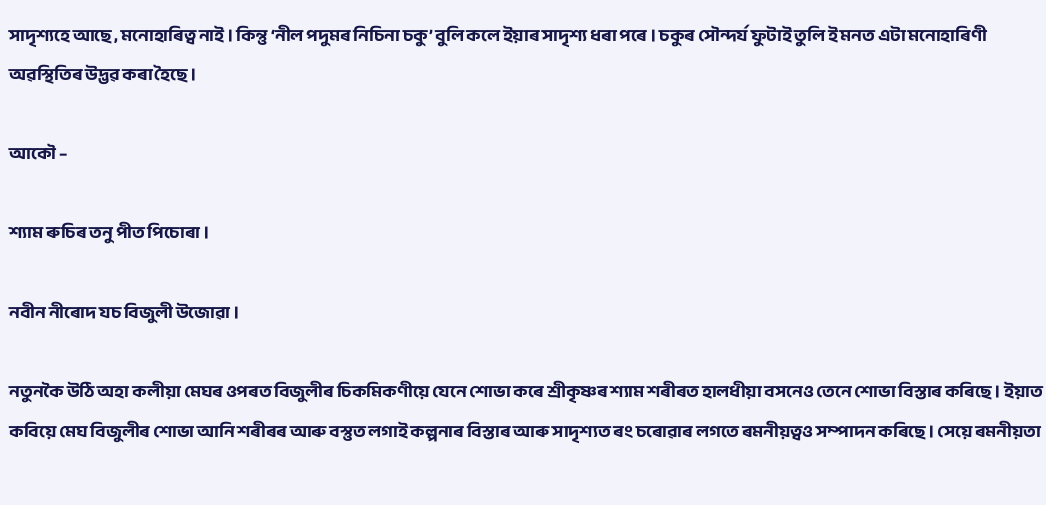সাদৃশ্যহে আছে , মনোহাৰিত্ব নাই । কিন্তু ‘নীল পদুমৰ নিচিনা চকু’ বুলি কলে ইয়াৰ সাদৃশ্য ধৰা পৰে । চকুৰ সৌন্দৰ্য ফুটাই তুলি ই মনত এটা মনোহাৰিণী অৱস্থিতিৰ উদ্ভৱ কৰা হৈছে ।

আকৌ –

শ্যাম ৰুচিৰ তনু পীত পিচোৰা ।

নবীন নীৰোদ যচ বিজুলী উজোৱা ।

নতুনকৈ উঠি অহা কলীয়া মেঘৰ ওপৰত বিজুলীৰ চিকমিকণীয়ে যেনে শোভা কৰে শ্ৰীকৃষ্ণৰ শ্যাম শৰীৰত হালধীয়া বসনেও তেনে শোভা বিস্তাৰ কৰিছে । ইয়াত কবিয়ে মেঘ বিজুলীৰ শোভা আনি শৰীৰৰ আৰু বস্তুত লগাই কল্পনাৰ বিস্তাৰ আৰু সাদৃশ্যত ৰং চৰোৱাৰ লগতে ৰমনীয়ত্বও সম্পাদন কৰিছে । সেয়ে ৰমনীয়তা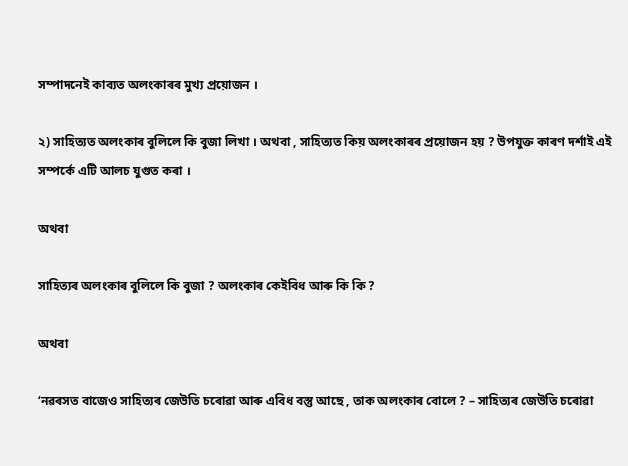সম্পাদনেই কাব্যত অলংকাৰৰ মুখ্য প্ৰয়োজন ।

২) সাহিত্যত অলংকাৰ বুলিলে কি বুজা লিখা । অথবা , সাহিত্যত কিয় অলংকাৰৰ প্ৰয়োজন হয় ? উপযুক্ত কাৰণ দৰ্শাই এই সম্পৰ্কে এটি আলচ যুগুত কৰা ।

অথবা

সাহিত্যৰ অলংকাৰ বুলিলে কি বুজা ? অলংকাৰ কেইবিধ আৰু কি কি ?

অথবা

‘নৱৰসত বাজেও সাহিত্যৰ জেউতি চৰোৱা আৰু এবিধ বস্তু আছে , তাক অলংকাৰ বোলে ? – সাহিত্যৰ জেউতি চৰোৱা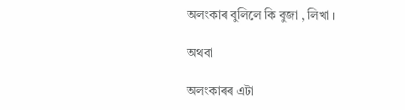অলংকাৰ বুলিলে কি বুজা , লিখা ।

অথবা

অলংকাৰৰ এটা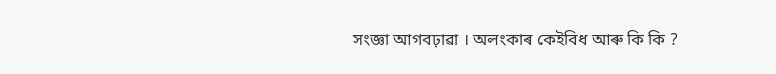সংজ্ঞা আগবঢ়াৱা । অলংকাৰ কেইবিধ আৰু কি কি ?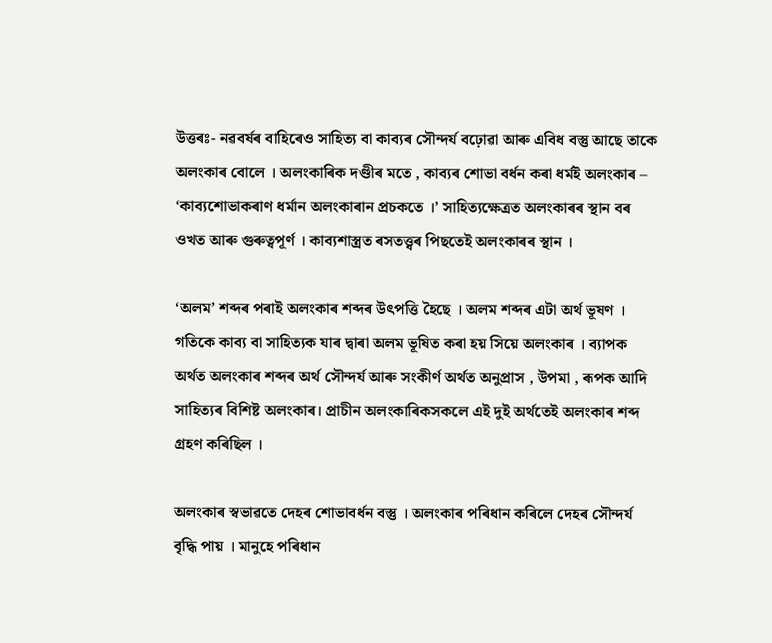উত্তৰঃ- নৱবৰ্ষৰ বাহিৰেও সাহিত্য বা কাব্যৰ সৌন্দৰ্য বঢ়োৱা আৰু এবিধ বস্তু আছে তাকে অলংকাৰ বোলে । অলংকাৰিক দণ্ডীৰ মতে , কাব্যৰ শোভা বৰ্ধন কৰা ধৰ্মই অলংকাৰ –  ‘কাব্যশোভাকৰাণ ধৰ্মান অলংকাৰান প্ৰচকতে ।’ সাহিত্যক্ষেত্ৰত অলংকাৰৰ স্থান বৰ ওখত আৰু গুৰুত্বপূৰ্ণ । কাব্যশাস্ত্ৰত ৰসতত্ত্বৰ পিছতেই অলংকাৰৰ স্থান ।

‘অলম’ শব্দৰ পৰাই অলংকাৰ শব্দৰ উৎপত্তি হৈছে । অলম শব্দৰ এটা অৰ্থ ভূষণ । গতিকে কাব্য বা সাহিত্যক যাৰ দ্বাৰা অলম ভূষিত কৰা হয় সিয়ে অলংকাৰ । ব্যাপক অৰ্থত অলংকাৰ শব্দৰ অৰ্থ সৌন্দৰ্য আৰু সংকীৰ্ণ অৰ্থত অনুপ্ৰাস , উপমা , ৰূপক আদি সাহিত্যৰ বিশিষ্ট অলংকাৰ। প্ৰাচীন অলংকাৰিকসকলে এই দুই অৰ্থতেই অলংকাৰ শব্দ গ্ৰহণ কৰিছিল ।

অলংকাৰ স্বভাৱতে দেহৰ শোভাবৰ্ধন বস্তু । অলংকাৰ পৰিধান কৰিলে দেহৰ সৌন্দৰ্য বৃদ্ধি পায় । মানুহে পৰিধান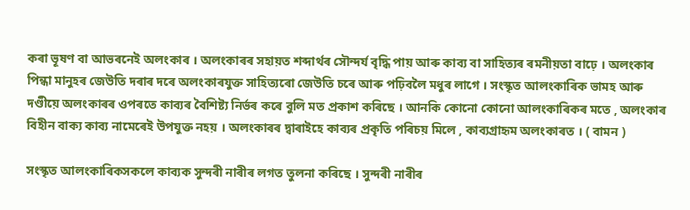কৰা ভূষণ বা আভৰনেই অলংকাৰ । অলংকাৰৰ সহায়ত শব্দাৰ্থৰ সৌন্দৰ্য বৃদ্ধি পায় আৰু কাব্য বা সাহিত্যৰ ৰমনীয়তা বাঢ়ে । অলংকাৰ পিন্ধা মানুহৰ জেউতি দৰাৰ দৰে অলংকাৰযুক্ত সাহিত্যৰো জেউতি চৰে আৰু পঢ়িবলৈ মধুৰ লাগে । সংস্কৃত আলংকাৰিক ভামহ আৰু দণ্ডীয়ে অলংকাৰৰ ওপৰতে কাব্যৰ বৈশিষ্ট্য নিৰ্ভৰ কৰে বুলি মত প্ৰকাশ কৰিছে । আনকি কোনো কোনো আলংকাৰিকৰ মতে , অলংকাৰ বিহীন বাক্য কাব্য নামেৰেই উপযুক্ত নহয় । অলংকাৰৰ দ্বাৰাইহে কাব্যৰ প্ৰকৃতি পৰিচয় মিলে , কাব্যগ্ৰাহৃম অলংকাৰত । ( বামন )

সংস্কৃত আলংকাৰিকসকলে কাব্যক সুন্দৰী নাৰীৰ লগত তুলনা কৰিছে । সুন্দৰী নাৰীৰ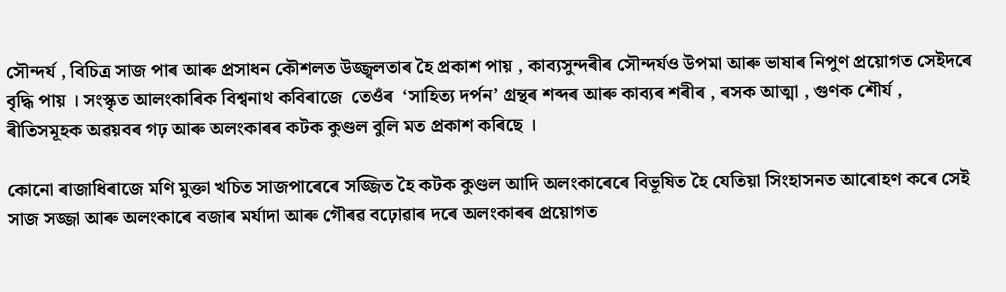সৌন্দৰ্য , বিচিত্ৰ সাজ পাৰ আৰু প্ৰসাধন কৌশলত উজ্জ্বলতাৰ হৈ প্ৰকাশ পায় , কাব্যসুন্দৰীৰ সৌন্দৰ্যও উপমা আৰু ভাষাৰ নিপুণ প্ৰয়োগত সেইদৰে বৃদ্ধি পায় । সংস্কৃত আলংকাৰিক বিশ্বনাথ কবিৰাজে  তেওঁৰ  ‘সাহিত্য দৰ্পন’ গ্ৰন্থৰ শব্দৰ আৰু কাব্যৰ শৰীৰ , ৰসক আত্মা , গুণক শৌৰ্য , ৰীতিসমূহক অৱয়বৰ গঢ় আৰু অলংকাৰৰ কটক কুণ্ডল বুলি মত প্ৰকাশ কৰিছে ।

কোনো ৰাজাধিৰাজে মণি মুক্তা খচিত সাজপাৰেৰে সজ্জিত হৈ কটক কুণ্ডল আদি অলংকাৰেৰে বিভূষিত হৈ যেতিয়া সিংহাসনত আৰোহণ কৰে সেই সাজ সজ্জা আৰু অলংকাৰে বজাৰ মৰ্যাদা আৰু গৌৰৱ বঢ়োৱাৰ দৰে অলংকাৰৰ প্ৰয়োগত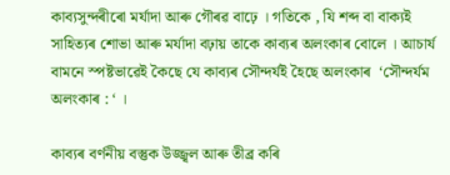কাব্যসুন্দৰীৰো মৰ্যাদা আৰু গৌৰৱ বাঢ়ে । গতিকে , যি শব্দ বা বাক্যই সাহিত্যৰ শোভা আৰু মৰ্যাদা বঢ়ায় তাকে কাব্যৰ অলংকাৰ বোলে । আচাৰ্য বামনে স্পষ্টভাৱেই কৈছে যে কাব্যৰ সৌন্দৰ্যই হৈছে অলংকাৰ  ‘সৌন্দৰ্যম অলংকাৰ : ‘ ।

কাব্যৰ বৰ্ণনীয় বস্তুক উজ্জ্বল আৰু তীব্ৰ কৰি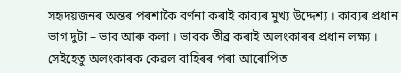সহৃদয়জনৰ অন্তৰ পৰশাকৈ বৰ্ণনা কৰাই কাব্যৰ মুখ্য উদ্দেশ্য । কাব্যৰ প্ৰধান ভাগ দুটা – ভাব আৰু কলা । ভাবক তীব্ৰ কৰাই অলংকাৰৰ প্ৰধান লক্ষ্য । সেইহেতু অলংকাৰক কেৱল বাহিৰৰ পৰা আৰোপিত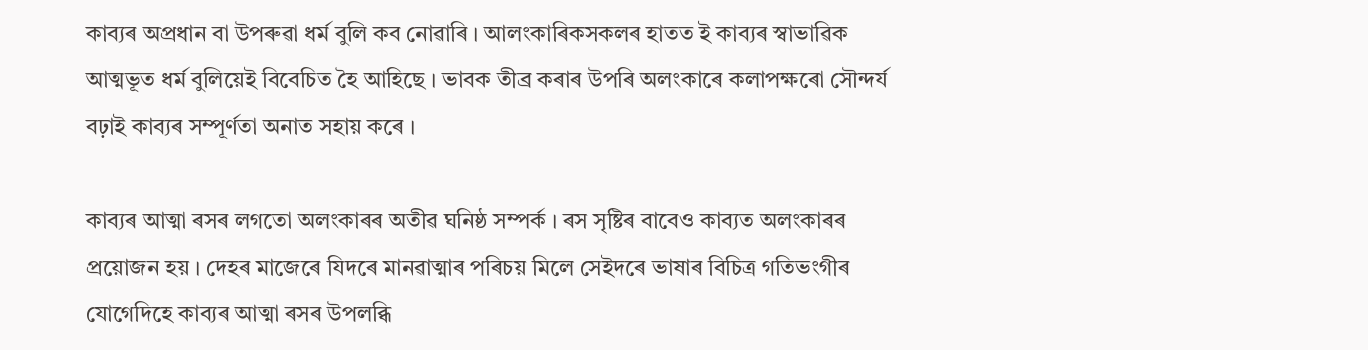কাব্যৰ অপ্ৰধান বা উপৰুৱা ধৰ্ম বুলি কব নোৱাৰি । আলংকাৰিকসকলৰ হাতত ই কাব্যৰ স্বাভাৱিক আত্মভূত ধৰ্ম বুলিয়েই বিবেচিত হৈ আহিছে । ভাবক তীব্ৰ কৰাৰ উপৰি অলংকাৰে কলাপক্ষৰো সৌন্দৰ্য বঢ়াই কাব্যৰ সম্পূৰ্ণতা অনাত সহায় কৰে ।

কাব্যৰ আত্মা ৰসৰ লগতো অলংকাৰৰ অতীৱ ঘনিষ্ঠ সম্পৰ্ক । ৰস সৃষ্টিৰ বাবেও কাব্যত অলংকাৰৰ প্ৰয়োজন হয় । দেহৰ মাজেৰে যিদৰে মানৱাত্মাৰ পৰিচয় মিলে সেইদৰে ভাষাৰ বিচিত্ৰ গতিভংগীৰ যোগেদিহে কাব্যৰ আত্মা ৰসৰ উপলব্ধি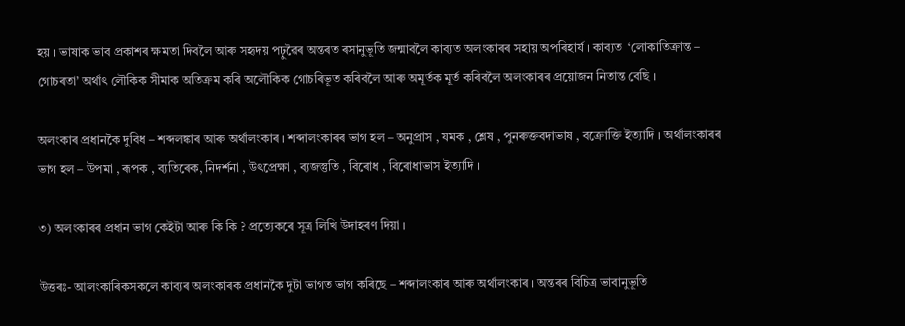হয় । ভাষাক ভাব প্ৰকাশৰ ক্ষমতা দিবলৈ আৰু সহৃদয় পঢ়ুৱৈৰ অন্তৰত ৰসানুভূতি জন্মাবলৈ কাব্যত অলংকাৰৰ সহায় অপৰিহাৰ্য । কাব্যত  ‘লোকাতিক্ৰান্ত – গোচৰতা’ অৰ্থাৎ লৌকিক সীমাক অতিক্ৰম কৰি অলৌকিক গোচৰিভূত কৰিবলৈ আৰু অমূৰ্তক মূৰ্ত কৰিবলৈ অলংকাৰৰ প্ৰয়োজন নিতান্ত বেছি ।

অলংকাৰ প্ৰধানকৈ দুবিধ – শব্দলঙ্কাৰ আৰু অৰ্থালংকাৰ । শব্দালংকাৰৰ ভাগ হল – অনুপ্ৰাস , যমক , শ্লেষ , পুনৰুক্তবদাভাষ , বক্ৰোক্তি ইত্যাদি । অৰ্থালংকাৰৰ ভাগ হল – উপমা , ৰূপক , ব্যতিৰেক, নিদৰ্শনা , উৎপ্ৰেক্ষা , ব্যজস্তুতি , বিৰোধ , বিৰোধাভাস ইত্যাদি ।

৩) অলংকাৰৰ প্ৰধান ভাগ কেইটা আৰু কি কি ? প্ৰত্যেকৰে সূত্ৰ লিখি উদাহৰণ দিয়া ।

উত্তৰঃ- আলংকাৰিকসকলে কাব্যৰ অলংকাৰক প্ৰধানকৈ দুটা ভাগত ভাগ কৰিছে – শব্দালংকাৰ আৰু অৰ্থালংকাৰ । অন্তৰৰ বিচিত্ৰ ভাবানুভূতি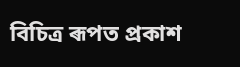বিচিত্ৰ ৰূপত প্ৰকাশ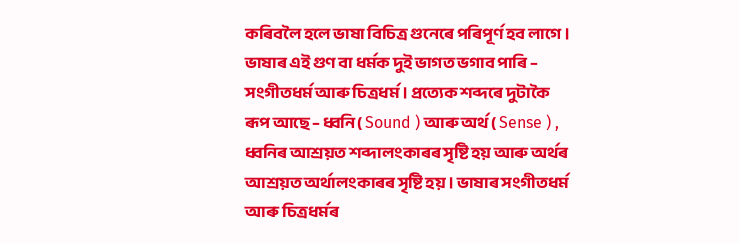কৰিবলৈ হলে ভাষা বিচিত্ৰ গুনেৰে পৰিপূৰ্ণ হব লাগে । ভাষাৰ এই গুণ বা ধৰ্মক দুই ভাগত ভগাব পাৰি – সংগীতধৰ্ম আৰু চিত্ৰধৰ্ম । প্ৰত্যেক শব্দৰে দুটাকৈ ৰূপ আছে – ধ্বনি ( Sound ) আৰু অৰ্থ ( Sense ) , ধ্বনিৰ আশ্ৰয়ত শব্দালংকাৰৰ সৃষ্টি হয় আৰু অৰ্থৰ আশ্ৰয়ত অৰ্থালংকাৰৰ সৃষ্টি হয় । ভাষাৰ সংগীতধৰ্ম আৰু চিত্ৰধৰ্মৰ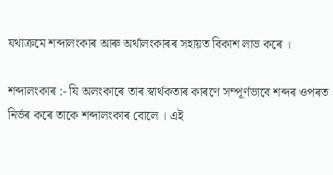যথাক্ৰমে শব্দালংকাৰ আৰু অর্থালংকাৰৰ সহায়ত বিকাশ লাভ কৰে ।

শব্দালংকাৰ :- যি অলংকাৰে তাৰ স্বাৰ্থকতাৰ কাৰণে সম্পূৰ্ণভাবে শব্দৰ ওপৰত নিৰ্ভৰ কৰে তাকে শব্দালংকাৰ বোলে । এই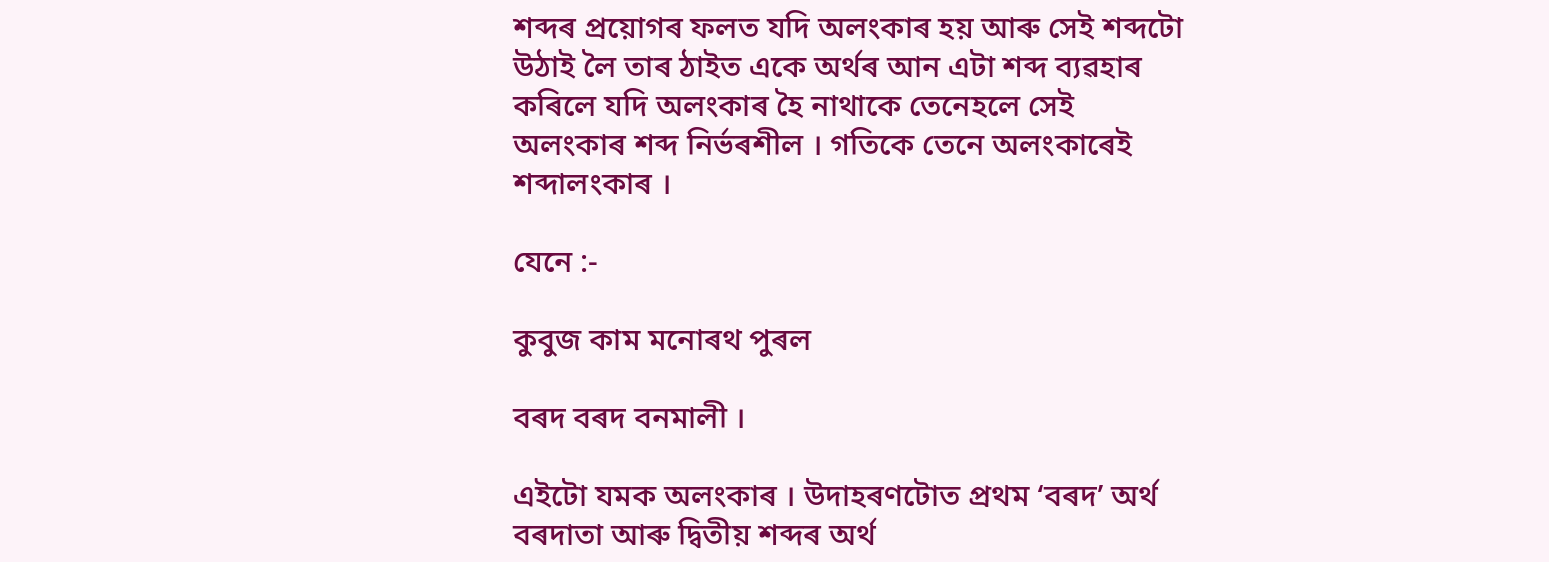শব্দৰ প্ৰয়োগৰ ফলত যদি অলংকাৰ হয় আৰু সেই শব্দটো উঠাই লৈ তাৰ ঠাইত একে অৰ্থৰ আন এটা শব্দ ব্যৱহাৰ কৰিলে যদি অলংকাৰ হৈ নাথাকে তেনেহলে সেই অলংকাৰ শব্দ নিৰ্ভৰশীল । গতিকে তেনে অলংকাৰেই শব্দালংকাৰ ।

যেনে :-

কুবুজ কাম মনোৰথ পুৰল

বৰদ বৰদ বনমালী ।

এইটো যমক অলংকাৰ । উদাহৰণটোত প্ৰথম ‘বৰদ’ অৰ্থ বৰদাতা আৰু দ্বিতীয় শব্দৰ অৰ্থ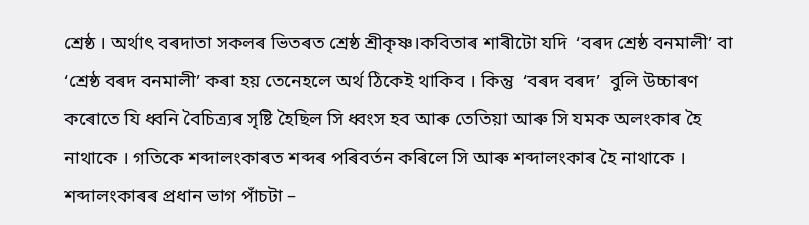শ্ৰেষ্ঠ । অৰ্থাৎ বৰদাতা সকলৰ ভিতৰত শ্ৰেষ্ঠ শ্ৰীকৃষ্ণ।কবিতাৰ শাৰীটো যদি  ‘বৰদ শ্ৰেষ্ঠ বনমালী’ বা ‘শ্ৰেষ্ঠ বৰদ বনমালী’ কৰা হয় তেনেহলে অৰ্থ ঠিকেই থাকিব । কিন্তু  ‘বৰদ বৰদ’  বুলি উচ্চাৰণ কৰোতে যি ধ্বনি বৈচিত্ৰ্যৰ সৃষ্টি হৈছিল সি ধ্বংস হব আৰু তেতিয়া আৰু সি যমক অলংকাৰ হৈ নাথাকে । গতিকে শব্দালংকাৰত শব্দৰ পৰিবৰ্তন কৰিলে সি আৰু শব্দালংকাৰ হৈ নাথাকে । শব্দালংকাৰৰ প্ৰধান ভাগ পাঁচটা –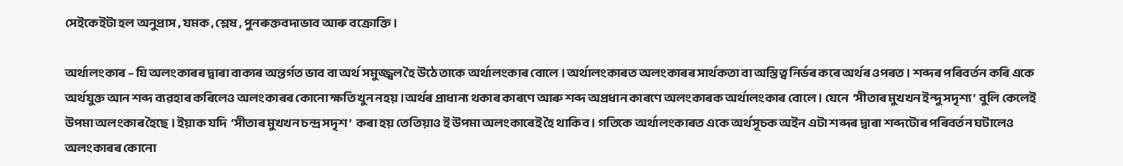সেইকেইটা হল অনুপ্ৰাস , যমক , শ্লেষ , পুনৰুক্তবদাভাব আৰু বক্ৰোক্তি ।

অর্থালংকাৰ – যি অলংকাৰৰ দ্বাৰা বাক্যৰ অন্তৰ্গত ভাব বা অৰ্থ সমুজ্জ্বল হৈ উঠে তাকে অর্থালংকাৰ বোলে । অর্থালংকাৰত অলংকাৰৰ সাৰ্থকতা বা অস্তিত্ব নিৰ্ভৰ কৰে অৰ্থৰ ওপৰত । শব্দৰ পৰিবৰ্তন কৰি একে অৰ্থযুক্ত আন শব্দ ব্যৱহাৰ কৰিলেও অলংকাৰৰ কোনো ক্ষতি খুন নহয়।অৰ্থৰ প্ৰাধান্য থকাৰ কাৰণে আৰু শব্দ অপ্ৰধান কাৰণে অলংকাৰক অর্থালংকাৰ বোলে । যেনে  ‘সীতাৰ মুখখন ইন্দু সদৃশ্য’  বুলি কেলেই উপমা অলংকাৰ হৈছে । ইয়াক যদি  ‘সীতাৰ মুখখন চন্দ্ৰ সদৃশ’  কৰা হয় তেতিয়াও ই উপমা অলংকাৰেই হৈ থাকিব । গতিকে অর্থালংকাৰত একে অৰ্থসূচক অইন এটা শব্দৰ দ্বাৰা শব্দটোৰ পৰিবৰ্তন ঘটালেও অলংকাৰৰ কোনো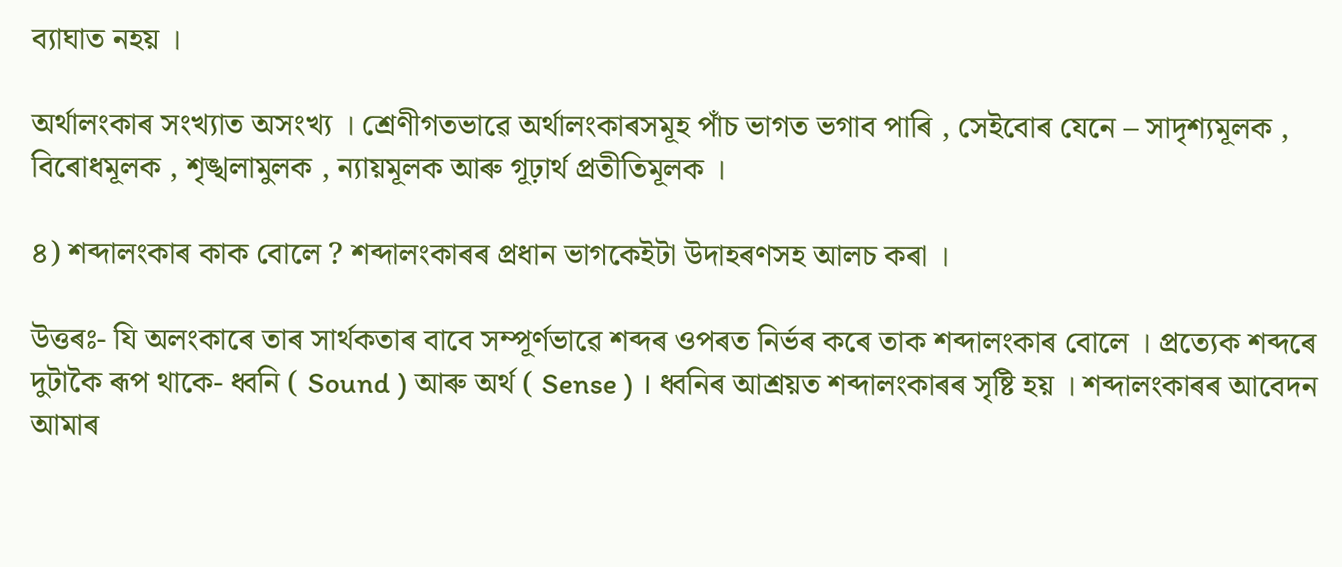ব্যাঘাত নহয় ।

অর্থালংকাৰ সংখ্যাত অসংখ্য । শ্ৰেণীগতভাৱে অর্থালংকাৰসমূহ পাঁচ ভাগত ভগাব পাৰি , সেইবোৰ যেনে – সাদৃশ্যমূলক , বিৰোধমূলক , শৃঙ্খলামুলক , ন্যায়মূলক আৰু গূঢ়াৰ্থ প্ৰতীতিমূলক ।

৪) শব্দালংকাৰ কাক বোলে ? শব্দালংকাৰৰ প্ৰধান ভাগকেইটা উদাহৰণসহ আলচ কৰা ।

উত্তৰঃ- যি অলংকাৰে তাৰ সাৰ্থকতাৰ বাবে সম্পূৰ্ণভাৱে শব্দৰ ওপৰত নিৰ্ভৰ কৰে তাক শব্দালংকাৰ বোলে । প্ৰত্যেক শব্দৰে দুটাকৈ ৰূপ থাকে- ধ্বনি ( Sound ) আৰু অৰ্থ ( Sense ) । ধ্বনিৰ আশ্ৰয়ত শব্দালংকাৰৰ সৃষ্টি হয় । শব্দালংকাৰৰ আবেদন আমাৰ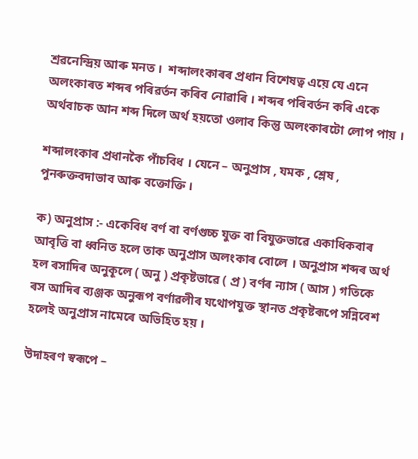শ্ৰৱনেন্দ্ৰিয় আৰু মনত ।  শব্দালংকাৰৰ প্ৰধান বিশেষত্ব এয়ে যে এনে অলংকাৰত শব্দৰ পৰিৱৰ্তন কৰিব নোৱাৰি । শব্দৰ পৰিবৰ্তন কৰি একে অৰ্থবাচক আন শব্দ দিলে অৰ্থ হয়তো ওলাব কিন্তু অলংকাৰটো লোপ পায় ।

শব্দালংকাৰ প্ৰধানকৈ পাঁচবিধ । যেনে – অনুপ্ৰাস , যমক , শ্লেষ , পুনৰুক্তবদাভাব আৰু বক্তোক্তি ।

ক) অনুপ্ৰাস :- একেবিধ বৰ্ণ বা বৰ্ণগুচ্চ যুক্ত বা বিযুক্তভাৱে একাধিকবাৰ আবৃত্তি বা ধ্বনিত হলে তাক অনুপ্ৰাস অলংকাৰ বোলে । অনুপ্ৰাস শব্দৰ অৰ্থ হল ৰসাদিৰ অনুকূলে ( অনু ) প্ৰকৃষ্টভাৱে ( প্ৰ ) বৰ্ণৰ ন্যাস ( আস ) গতিকে ৰস আদিৰ ব্যঞ্জক অনুৰূপ বৰ্ণাৱলীৰ যথোপযুক্ত স্থানত প্ৰকৃষ্টৰূপে সন্নিবেশ হলেই অনুপ্ৰাস নামেৰে অভিহিত হয় ।

উদাহৰণ স্বৰূপে –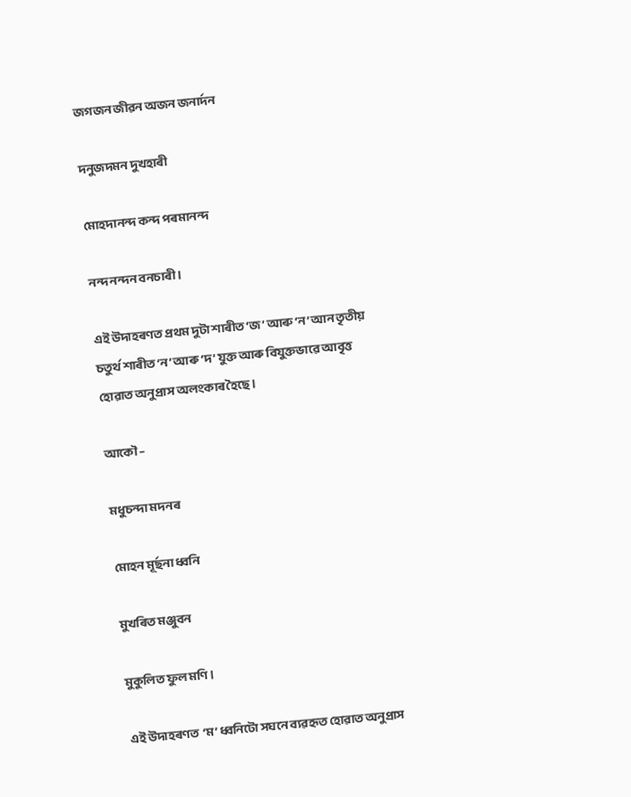জগজন জীৱন অজন জনাৰ্দন

দনুজদমন দুখহাৰী

মোহদানন্দ কন্দ পৰমানন্দ

নন্দ নন্দন বনচাৰী ।

এই উদাহৰণত প্ৰথম দুটা শাৰীত ‘জ’ আৰু ‘ন’ আন তৃতীয় চতুৰ্থ শাৰীত ‘ন’ আৰু ‘দ’ যুক্ত আৰু বিযুক্তভাৱে আবৃত্ত হোৱাত অনুপ্ৰাস অলংকাৰ হৈছে ।

আকৌ –

মধুচন্দা মদনৰ

মোহন মূৰ্ছনা ধ্বনি

মুখৰিত মঞ্জুবন

মুকুলিত ফুল মণি ।

এই উদাহৰণত  ‘ম’ ধ্বনিটো সঘনে ব্যৱহৃত হোৱাত অনুপ্ৰাস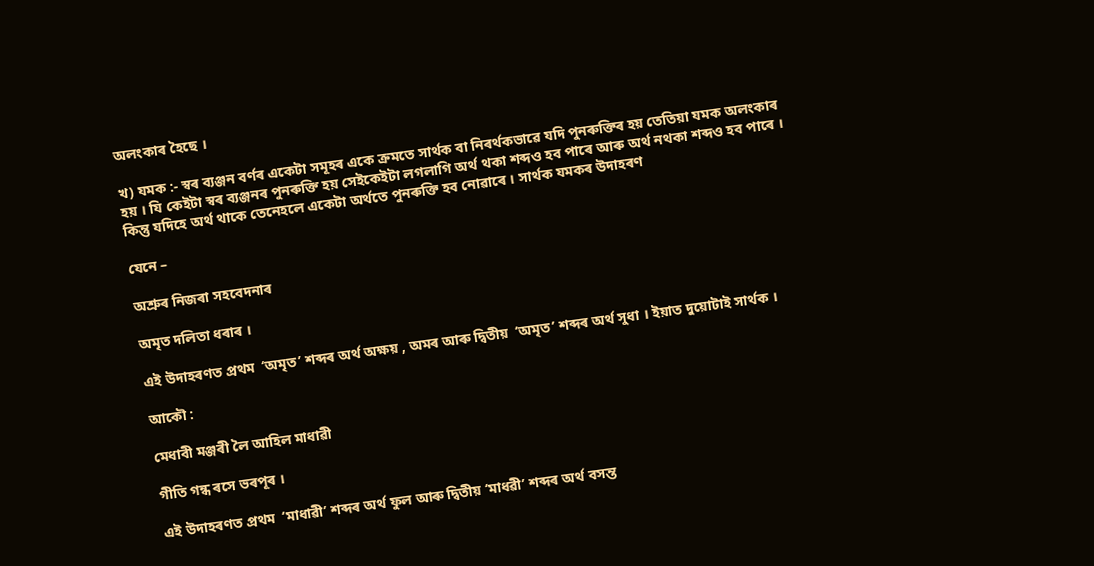অলংকাৰ হৈছে ।

খ) যমক :- স্বৰ ব্যঞ্জন বৰ্ণৰ একেটা সমূহৰ একে ক্ৰমতে সাৰ্থক বা নিৰৰ্থকভাৱে যদি পুনৰুক্তিৰ হয় তেতিয়া যমক অলংকাৰ হয় । যি কেইটা স্বৰ ব্যঞ্জনৰ পুনৰুক্তি হয় সেইকেইটা লগলাগি অৰ্থ থকা শব্দও হব পাৰে আৰু অৰ্থ নথকা শব্দও হব পাৰে । কিন্তু যদিহে অৰ্থ থাকে তেনেহলে একেটা অৰ্থতে পুনৰুক্তি হব নোৱাৰে । সাৰ্থক যমকৰ উদাহৰণ

যেনে –

অশ্ৰুৰ নিজৰা সহবেদনাৰ

অমৃত দলিতা ধৰাৰ ।

এই উদাহৰণত প্ৰথম  ‘অমৃত’ শব্দৰ অৰ্থ অক্ষয় , অমৰ আৰু দ্বিতীয়  ‘অমৃত’ শব্দৰ অৰ্থ সুধা । ইয়াত দুয়োটাই সাৰ্থক ।

আকৌ :

মেধাবী মঞ্জৰী লৈ আহিল মাধাৱী

গীতি গন্ধ ৰসে ভৰপূৰ ।

এই উদাহৰণত প্ৰথম  ‘মাধাৱী’ শব্দৰ অৰ্থ ফুল আৰু দ্বিতীয় ‘মাধৱী’ শব্দৰ অৰ্থ বসন্ত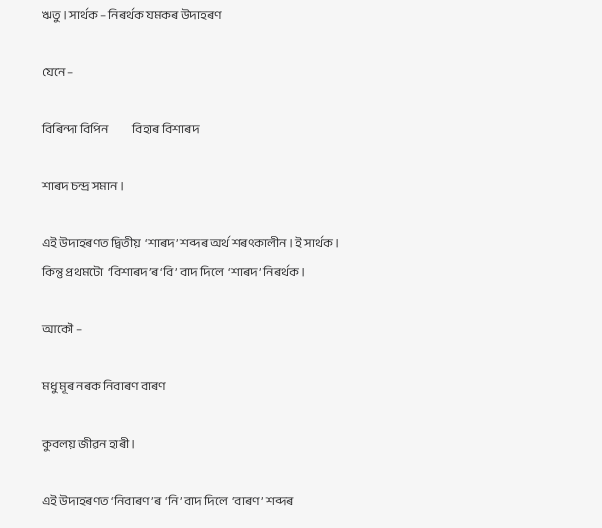ঋতু । সাৰ্থক – নিৰৰ্থক যমকৰ উদাহৰণ

যেনে –

বিৰিন্দা বিপিন           বিহাৰ বিশাৰদ

শাৰদ চন্দ্ৰ সমান ।

এই উদাহৰণত দ্বিতীয়  ‘শাৰদ’ শব্দৰ অৰ্থ শৰৎকালীন । ই সাৰ্থক । কিন্তু প্ৰথমটো  ‘বিশাৰদ’ৰ ‘বি’ বাদ দিলে  ‘শাৰদ’ নিৰৰ্থক ।

আকৌ –

মধু মূৰ নৰক নিবাৰণ বাৰণ

কুবলয় জীৱন হাৰী ।

এই উদাহৰণত ‘নিবাৰণ’ৰ  ‘নি’ বাদ দিলে  ‘বাৰণ’ শব্দৰ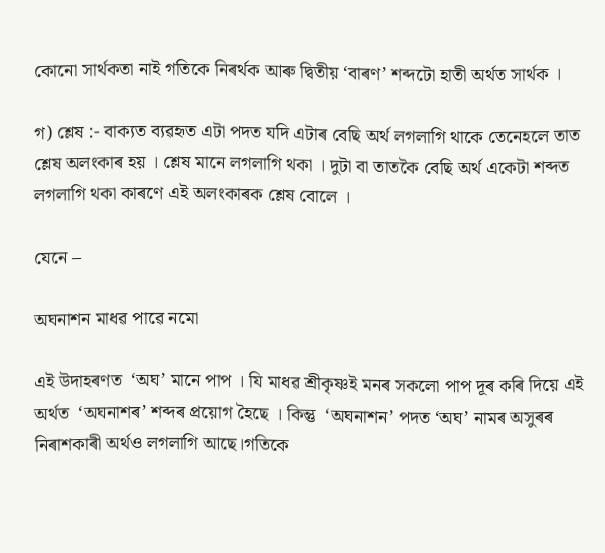কোনো সাৰ্থকতা নাই গতিকে নিৰৰ্থক আৰু দ্বিতীয় ‘বাৰণ’ শব্দটো হাতী অৰ্থত সাৰ্থক ।

গ) শ্লেষ :- বাক্যত ব্যৱহৃত এটা পদত যদি এটাৰ বেছি অৰ্থ লগলাগি থাকে তেনেহলে তাত শ্লেষ অলংকাৰ হয় । শ্লেষ মানে লগলাগি থকা । দুটা বা তাতকৈ বেছি অৰ্থ একেটা শব্দত লগলাগি থকা কাৰণে এই অলংকাৰক শ্লেষ বোলে ।

যেনে –

অঘনাশন মাধৱ পাৱে নমো

এই উদাহৰণত  ‘অঘ’ মানে পাপ । যি মাধৱ শ্ৰীকৃষ্ণই মনৰ সকলো পাপ দূৰ কৰি দিয়ে এই অৰ্থত  ‘অঘনাশৰ’ শব্দৰ প্ৰয়োগ হৈছে । কিন্তু  ‘অঘনাশন’ পদত ‘অঘ’ নামৰ অসুৰৰ নিৰাশকাৰী অৰ্থও লগলাগি আছে।গতিকে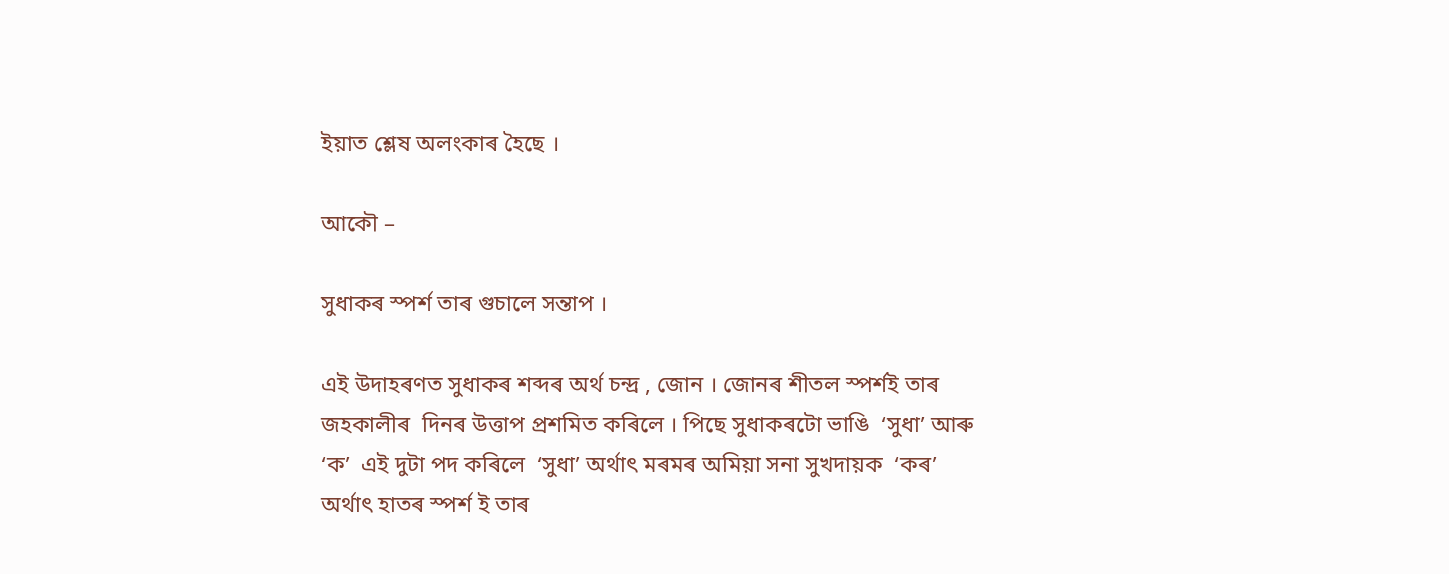ইয়াত শ্লেষ অলংকাৰ হৈছে ।

আকৌ –

সুধাকৰ স্পৰ্শ তাৰ গুচালে সন্তাপ ।

এই উদাহৰণত সুধাকৰ শব্দৰ অৰ্থ চন্দ্ৰ , জোন । জোনৰ শীতল স্পৰ্শই তাৰ জহকালীৰ  দিনৰ উত্তাপ প্ৰশমিত কৰিলে । পিছে সুধাকৰটো ভাঙি  ‘সুধা’ আৰু  ‘ক’  এই দুটা পদ কৰিলে  ‘সুধা’ অৰ্থাৎ মৰমৰ অমিয়া সনা সুখদায়ক  ‘কৰ’ অৰ্থাৎ হাতৰ স্পৰ্শ ই তাৰ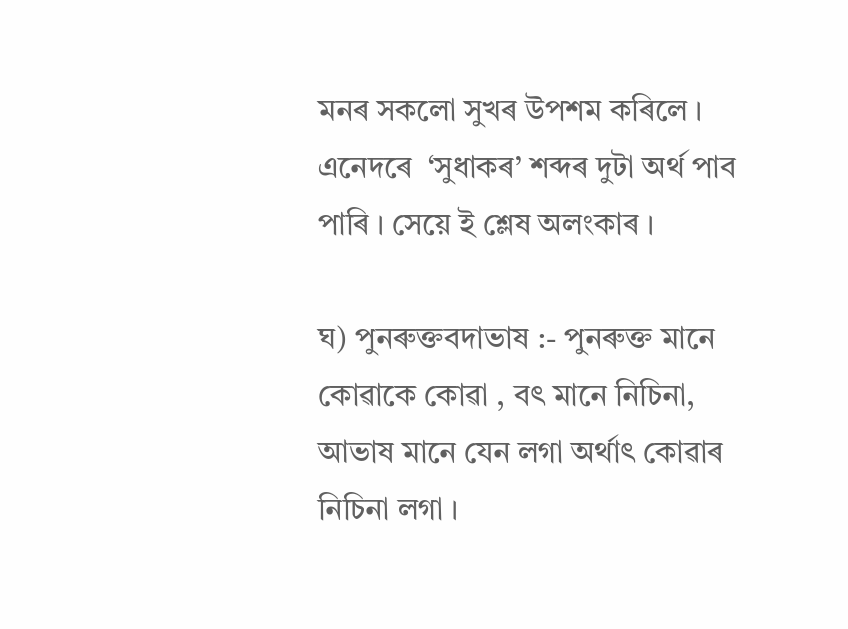মনৰ সকলো সুখৰ উপশম কৰিলে । এনেদৰে  ‘সুধাকৰ’ শব্দৰ দুটা অৰ্থ পাব পাৰি । সেয়ে ই শ্লেষ অলংকাৰ ।

ঘ) পুনৰুক্তবদাভাষ :- পুনৰুক্ত মানে কোৱাকে কোৱা , বৎ মানে নিচিনা, আভাষ মানে যেন লগা অৰ্থাৎ কোৱাৰ নিচিনা লগা ।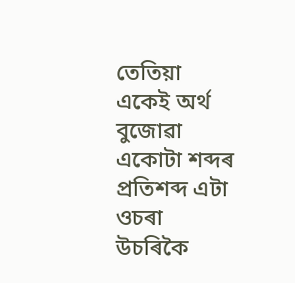তেতিয়া একেই অৰ্থ বুজোৱা একোটা শব্দৰ প্ৰতিশব্দ এটা ওচৰা উচৰিকৈ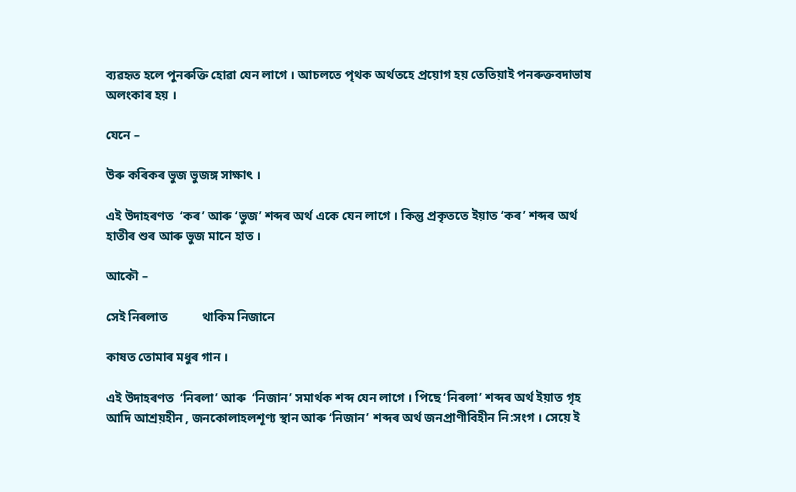ব্যৱহৃত হলে পুনৰুক্তি হোৱা যেন লাগে । আচলতে পৃথক অর্থতহে প্ৰয়োগ হয় তেতিয়াই পনৰুক্তবদাভাষ অলংকাৰ হয় ।

যেনে –

উৰু কৰিকৰ ভুজ ভুজঙ্গ সাক্ষাৎ ।

এই উদাহৰণত  ‘কৰ’ আৰু ‘ভুজ’ শব্দৰ অৰ্থ একে যেন লাগে । কিন্তু প্ৰকৃততে ইয়াত ‘কৰ’ শব্দৰ অৰ্থ হাতীৰ শুৰ আৰু ভুজ মানে হাত ।

আকৌ –

সেই নিৰলাত           থাকিম নিজানে

কাষত তোমাৰ মধুৰ গান ।

এই উদাহৰণত  ‘নিৰলা’ আৰু  ‘নিজান’ সমাৰ্থক শব্দ যেন লাগে । পিছে ‘নিৰলা’ শব্দৰ অৰ্থ ইয়াত গৃহ আদি আশ্রয়হীন , জনকোলাহলশূণ্য স্থান আৰু ‘নিজান’ শব্দৰ অৰ্থ জনপ্ৰাণীবিহীন নি:সংগ । সেয়ে ই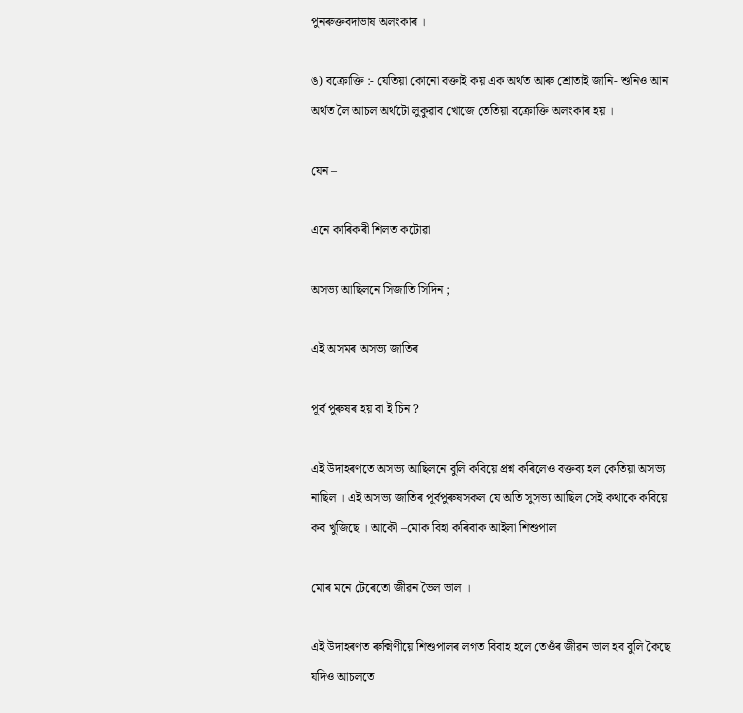পুনৰুক্তবদাভাষ অলংকাৰ ।

ঙ) বক্ৰোক্তি :- যেতিয়া কোনো বক্তাই কয় এক অৰ্থত আৰু শ্ৰোতাই জানি- শুনিও আন অৰ্থত লৈ আচল অৰ্থটো লুকুৱাব খোজে তেতিয়া বক্ৰোক্তি অলংকাৰ হয় ।

যেন –

এনে কাৰিকৰী শিলত কটোৱা

অসভ্য আছিলনে সিজাতি সিদিন ;

এই অসমৰ অসভ্য জাতিৰ

পূৰ্ব পুৰুষৰ হয় বা ই চিন ?

এই উদাহৰণতে অসভ্য আছিলনে বুলি কবিয়ে প্ৰশ্ন কৰিলেও বক্তব্য হল কেতিয়া অসভ্য নাছিল । এই অসভ্য জাতিৰ পূৰ্বপুৰুষসকল যে অতি সুসভ্য আছিল সেই কথাকে কবিয়ে কব খুজিছে । আকৌ –মোক বিহা কৰিবাক আইলা শিশুপাল

মোৰ মনে টেৰেতো জীৱন ভৈল ভাল ।

এই উদাহৰণত ৰুক্মিণীয়ে শিশুপালৰ লগত বিবাহ হলে তেওঁৰ জীৱন ভাল হব বুলি কৈছে যদিও আচলতে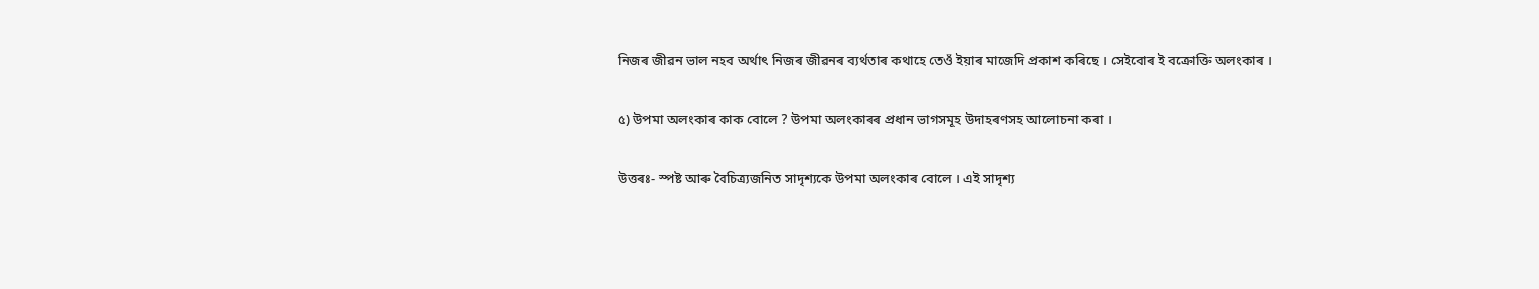নিজৰ জীৱন ভাল নহব অৰ্থাৎ নিজৰ জীৱনৰ ব্যৰ্থতাৰ কথাহে তেওঁ ইয়াৰ মাজেদি প্ৰকাশ কৰিছে । সেইবোৰ ই বক্ৰোক্তি অলংকাৰ ।

৫) উপমা অলংকাৰ কাক বোলে ? উপমা অলংকাৰৰ প্ৰধান ভাগসমূহ উদাহৰণসহ আলোচনা কৰা ।

উত্তৰঃ- স্পষ্ট আৰু বৈচিত্ৰ্যজনিত সাদৃশ্যকে উপমা অলংকাৰ বোলে । এই সাদৃশ্য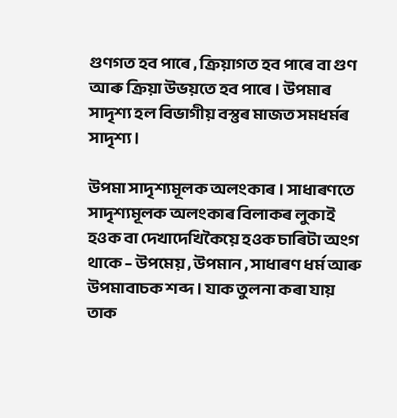গুণগত হব পাৰে , ক্ৰিয়াগত হব পাৰে বা গুণ আৰু ক্ৰিয়া উভয়তে হব পাৰে । উপমাৰ সাদৃশ্য হল বিভাগীয় বস্তুৰ মাজত সমধৰ্মৰ সাদৃশ্য ।

উপমা সাদৃশ্যমূলক অলংকাৰ । সাধাৰণতে সাদৃশ্যমূলক অলংকাৰ বিলাকৰ লুকাই হওক বা দেখাদেখিকৈয়ে হওক চাৰিটা অংগ থাকে – উপমেয় , উপমান , সাধাৰণ ধৰ্ম আৰু উপমাবাচক শব্দ । যাক তুলনা কৰা যায় তাক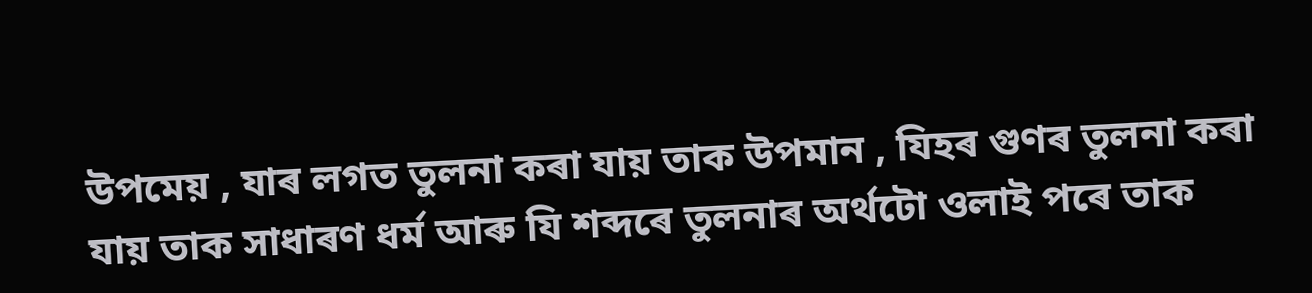উপমেয় , যাৰ লগত তুলনা কৰা যায় তাক উপমান , যিহৰ গুণৰ তুলনা কৰা যায় তাক সাধাৰণ ধৰ্ম আৰু যি শব্দৰে তুলনাৰ অৰ্থটো ওলাই পৰে তাক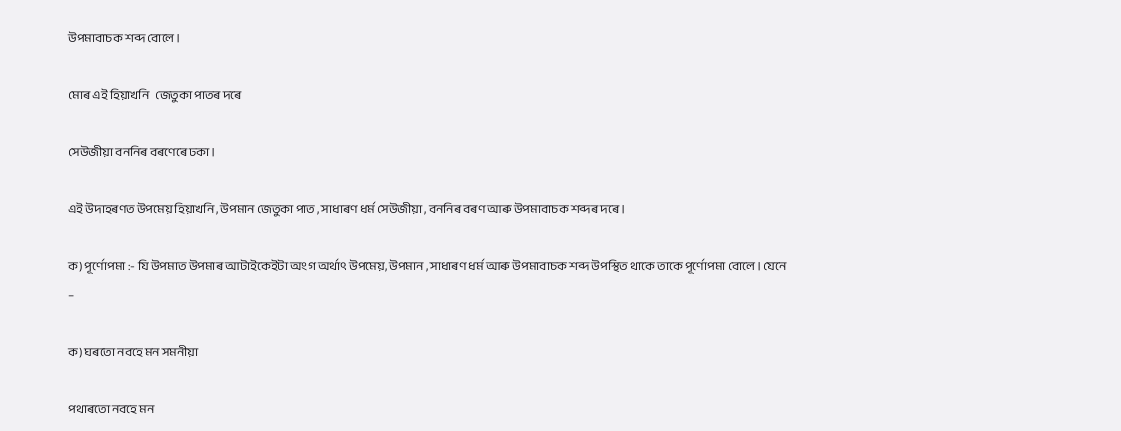উপমাবাচক শব্দ বোলে ।

মোৰ এই হিয়াখনি   জেতুকা পাতৰ দৰে

সেউজীয়া বননিৰ বৰণেৰে ঢকা ।

এই উদাহৰণত উপমেয় হিয়াখনি , উপমান জেতুকা পাত , সাধাৰণ ধৰ্ম সেউজীয়া , বননিৰ বৰণ আৰু উপমাবাচক শব্দৰ দৰে ।

ক) পূৰ্ণোপমা :- যি উপমাত উপমাৰ আটাইকেইটা অংগ অৰ্থাৎ উপমেয়, উপমান , সাধাৰণ ধৰ্ম আৰু উপমাবাচক শব্দ উপস্থিত থাকে তাকে পূৰ্ণোপমা বোলে । যেনে –

ক) ঘৰতো নবহে মন সমনীয়া

পথাৰতো নবহে মন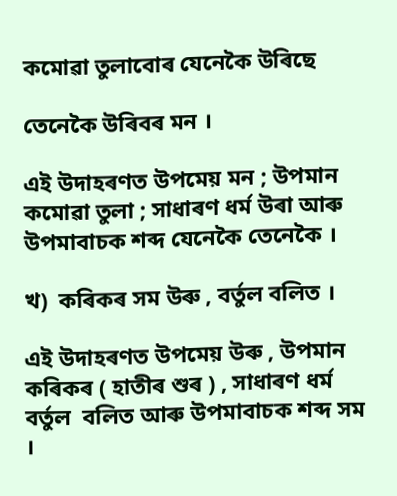কমোৱা তুলাবোৰ যেনেকৈ উৰিছে

তেনেকৈ উৰিবৰ মন ।

এই উদাহৰণত উপমেয় মন ; উপমান কমোৱা তুলা ; সাধাৰণ ধৰ্ম উৰা আৰু উপমাবাচক শব্দ যেনেকৈ তেনেকৈ ।

খ)  কৰিকৰ সম উৰু , বৰ্তুল বলিত ।

এই উদাহৰণত উপমেয় উৰু , উপমান কৰিকৰ ( হাতীৰ শুৰ ) , সাধাৰণ ধৰ্ম বৰ্তুল  বলিত আৰু উপমাবাচক শব্দ সম ।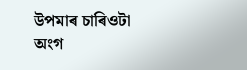উপমাৰ চাৰিওটা অংগ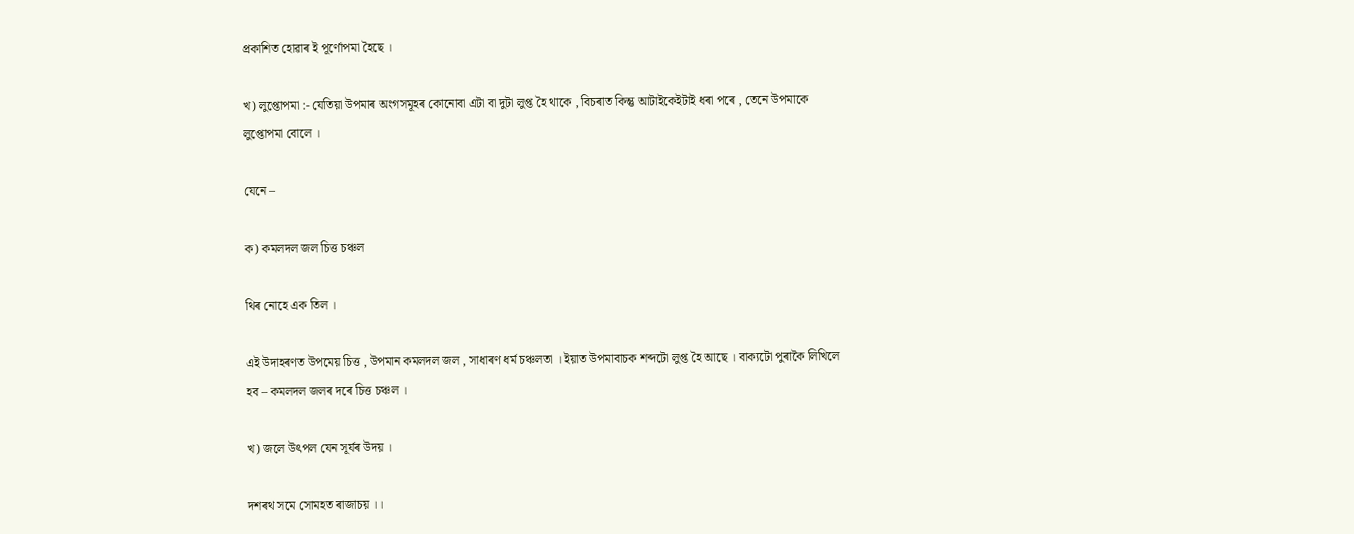প্ৰকাশিত হোৱাৰ ই পূৰ্ণোপমা হৈছে ।

খ) লুপ্তোপমা :- যেতিয়া উপমাৰ অংগসমূহৰ কোনোবা এটা বা দুটা লুপ্ত হৈ থাকে , বিচৰাত কিন্তু আটাইকেইটাই ধৰা পৰে , তেনে উপমাকে লুপ্তোপমা বোলে ।

যেনে –

ক) কমলদল জল চিত্ত চঞ্চল

থিৰ নোহে এক তিল ।

এই উদাহৰণত উপমেয় চিত্ত , উপমান কমলদল জল , সাধাৰণ ধৰ্ম চঞ্চলতা । ইয়াত উপমাবাচক শব্দটো লুপ্ত হৈ আছে । বাক্যটো পুৰাকৈ লিখিলে হব – কমলদল জলৰ দৰে চিত্ত চঞ্চল ।

খ) জলে উৎপল যেন সূৰ্যৰ উদয় ।

দশৰথ সমে সোমহত ৰাজাচয় ।।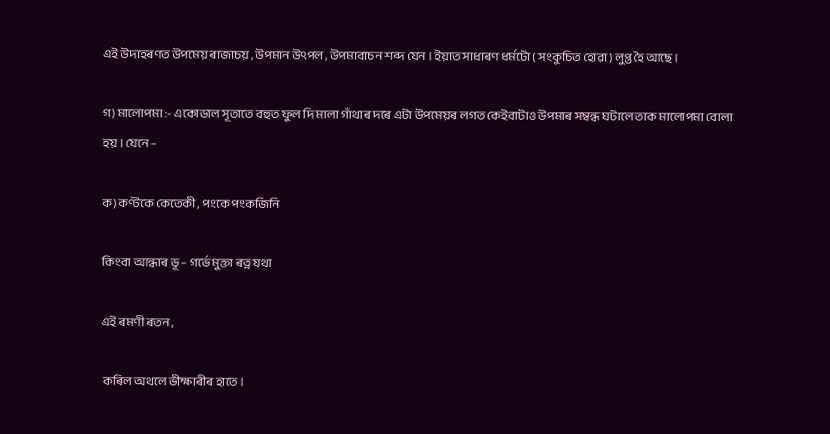এই উদাহৰণত উপমেয় ৰাজাচয় , উপমান উৎপল , উপমাবাচন শব্দ যেন । ইয়াত সাধাৰণ ধৰ্মটো ( সংকুচিত হোৱা ) লুপ্ত হৈ আছে ।

গ) মালোপমা :- একোডাল সূতাতে বহুত ফুল দি মালা গাঁথাৰ দৰে এটা উপমেয়ৰ লগত কেইবাটাও উপমাৰ সম্বন্ধ ঘটালে তাক মালোপমা বোলা হয় । যেনে –

ক) কণ্টকে কেতেকী , পংকে পংকজিনি

কিংবা আন্ধাৰ ভূ – গৰ্ভে মুক্তা ৰত্ন যথা

এই ৰমণী ৰতন ,

 কৰিল অথলে ভীক্ষাৰীৰ হাতে ।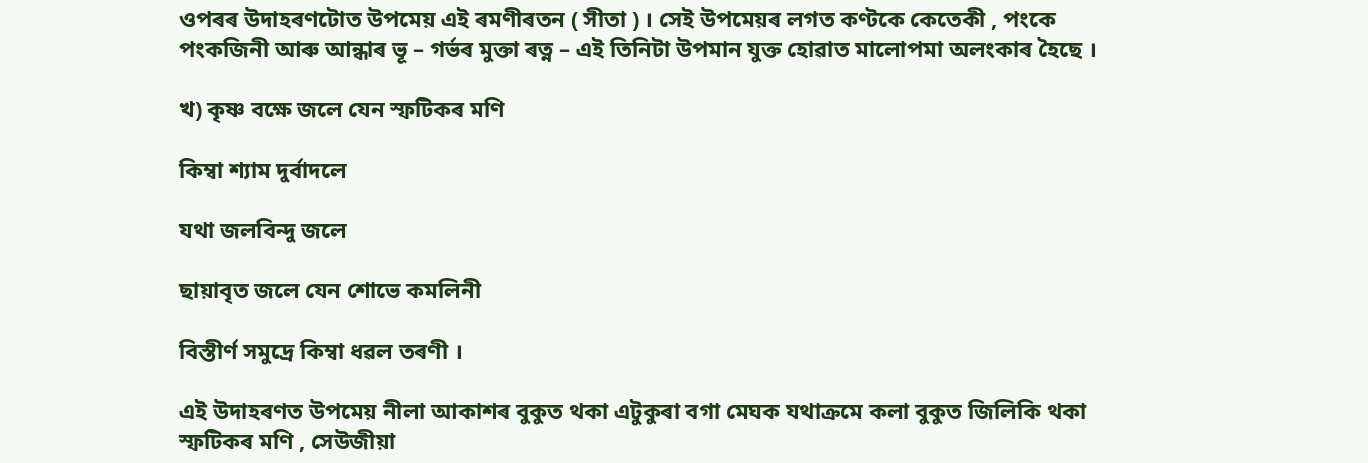ওপৰৰ উদাহৰণটোত উপমেয় এই ৰমণীৰতন ( সীতা ) । সেই উপমেয়ৰ লগত কণ্টকে কেতেকী , পংকে পংকজিনী আৰু আন্ধাৰ ভূ – গৰ্ভৰ মুক্তা ৰত্ন – এই তিনিটা উপমান যুক্ত হোৱাত মালোপমা অলংকাৰ হৈছে ।

খ) কৃষ্ণ বক্ষে জলে যেন স্ফটিকৰ মণি

কিম্বা শ্যাম দুৰ্বাদলে

যথা জলবিন্দু জলে

ছায়াবৃত জলে যেন শোভে কমলিনী

বিস্তীৰ্ণ সমুদ্রে কিম্বা ধৱল তৰণী ।

এই উদাহৰণত উপমেয় নীলা আকাশৰ বুকুত থকা এটুকুৰা বগা মেঘক যথাক্ৰমে কলা বুকুত জিলিকি থকা স্ফটিকৰ মণি , সেউজীয়া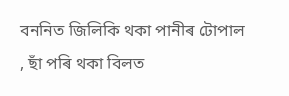বননিত জিলিকি থকা পানীৰ টোপাল , ছাঁ পৰি থকা বিলত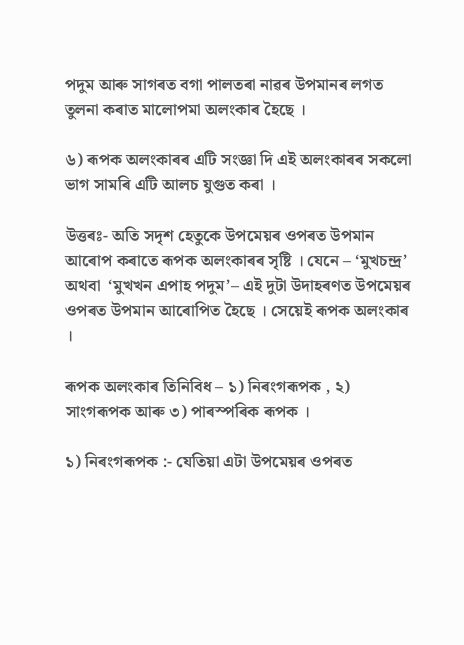পদুম আৰু সাগৰত বগা পালতৰা নাৱৰ উপমানৰ লগত তুলনা কৰাত মালোপমা অলংকাৰ হৈছে ।

৬) ৰূপক অলংকাৰৰ এটি সংজ্ঞা দি এই অলংকাৰৰ সকলো ভাগ সামৰি এটি আলচ যুগুত কৰা ।

উত্তৰঃ- অতি সদৃশ হেতুকে উপমেয়ৰ ওপৰত উপমান আৰোপ কৰাতে ৰূপক অলংকাৰৰ সৃষ্টি । যেনে – ‘মুখচন্দ্ৰ’ অথবা  ‘মুখখন এপাহ পদুম’– এই দুটা উদাহৰণত উপমেয়ৰ ওপৰত উপমান আৰোপিত হৈছে । সেয়েই ৰূপক অলংকাৰ ।

ৰূপক অলংকাৰ তিনিবিধ – ১) নিৰংগৰূপক , ২) সাংগৰূপক আৰু ৩) পাৰস্পৰিক ৰূপক ।

১) নিৰংগৰূপক :- যেতিয়া এটা উপমেয়ৰ ওপৰত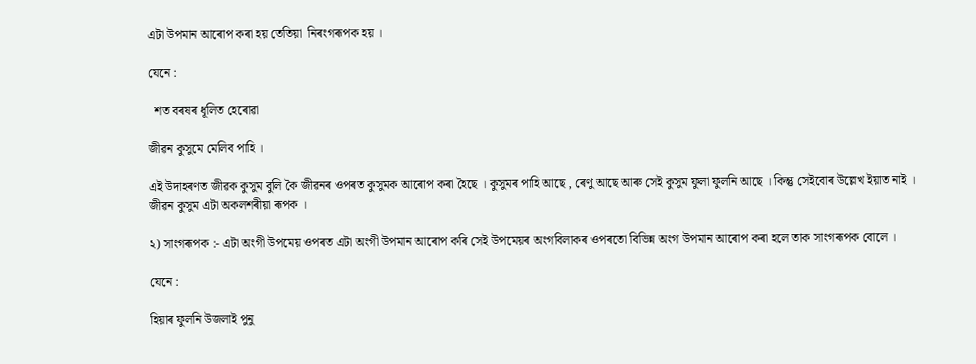এটা উপমান আৰোপ কৰা হয় তেতিয়া  নিৰংগৰূপক হয় ।

যেনে :

  শত বৰষৰ ধূলিত হেৰোৱা

জীৱন কুসুমে মেলিব পাহি ।

এই উদাহৰণত জীৱক কুসুম বুলি কৈ জীৱনৰ ওপৰত কুসুমক আৰোপ কৰা হৈছে । কুসুমৰ পাহি আছে , ৰেণু আছে আৰু সেই কুসুম ফুলা ফুলনি আছে । কিন্তু সেইবোৰ উল্লেখ ইয়াত নাই । জীৱন কুসুম এটা অকলশৰীয়া ৰূপক ।

২) সাংগৰূপক :- এটা অংগী উপমেয় ওপৰত এটা অংগী উপমান আৰোপ কৰি সেই উপমেয়ৰ অংগবিলাকৰ ওপৰতো বিভিন্ন অংগ উপমান আৰোপ কৰা হলে তাক সাংগৰূপক বোলে ।

যেনে :

হিয়াৰ ফুলনি উজলাই পুনু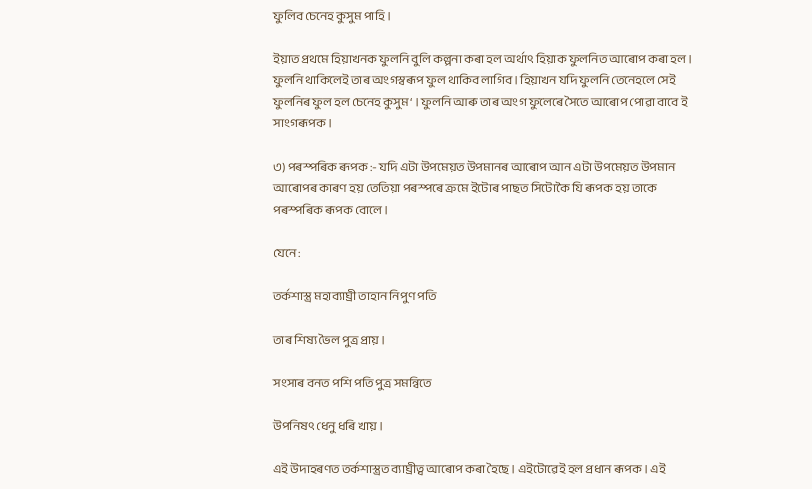ফুলিব চেনেহ কুসুম পাহি ।

ইয়াত প্ৰথমে হিয়াখনক ফুলনি বুলি কল্পনা কৰা হল অৰ্থাৎ হিয়াক ফুলনিত আৰোপ কৰা হল । ফুলনি থাকিলেই তাৰ অংগস্বৰূপ ফুল থাকিব লাগিব । হিয়াখন যদি ফুলনি তেনেহলে সেই ফুলনিৰ ফুল হল চেনেহ কুসুম ‘ । ফুলনি আৰু তাৰ অংগ ফুলেৰে সৈতে আৰোপ পোৱা বাবে ই সাংগৰূপক ।

৩) পৰস্পৰিক ৰূপক :- যদি এটা উপমেয়ত উপমানৰ আৰোপ আন এটা উপমেয়ত উপমান আৰোপৰ কাৰণ হয় তেতিয়া পৰস্পৰে ক্ৰমে ইটোৰ পাছত সিটোকৈ যি ৰূপক হয় তাকে পৰস্পৰিক ৰূপক বোলে ।

যেনে :

তৰ্কশাস্ত্ৰ মহাব্যাঘ্ৰী তাহান নিপুণ পতি

তাৰ শিষ্য ভৈল পুত্ৰ প্ৰায় ।

সংসাৰ বনত পশি পতি পুত্ৰ সমন্বিতে

উপনিষৎ ধেনু ধৰি খায় ।

এই উদাহৰণত তৰ্কশাস্ত্ৰত ব্যাঘ্ৰীত্ব আৰোপ কৰা হৈছে । এইটোৱেই হল প্ৰধান ৰূপক । এই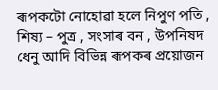ৰূপকটো নোহোৱা হলে নিপুণ পতি , শিষ্য – পুত্ৰ , সংসাৰ বন , উপনিষদ ধেনু আদি বিভিন্ন ৰূপকৰ প্ৰয়োজন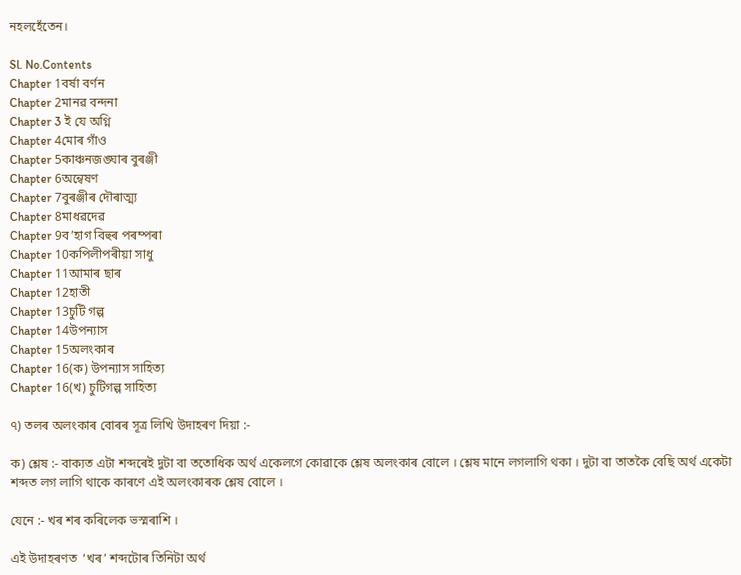নহলহেঁতেন।

Sl. No.Contents
Chapter 1বৰ্ষা বৰ্ণন
Chapter 2মানৱ বন্দনা
Chapter 3 ই যে অগ্নি
Chapter 4মোৰ গাঁও
Chapter 5কাঞ্চনজঙ্ঘাৰ বুৰঞ্জী
Chapter 6অন্বেষণ
Chapter 7বুৰঞ্জীৰ দৌৰাত্ম্য
Chapter 8মাধৱদেৱ
Chapter 9ব’হাগ বিহুৰ পৰম্পৰা
Chapter 10কপিলীপৰীয়া সাধু
Chapter 11আমাৰ ছাৰ
Chapter 12হাতী
Chapter 13চুটি গল্প
Chapter 14উপন্যাস
Chapter 15অলংকাৰ
Chapter 16(ক) উপন্যাস সাহিত্য
Chapter 16(খ) চুটিগল্প সাহিত্য

৭) তলৰ অলংকাৰ বোৰৰ সূত্ৰ লিখি উদাহৰণ দিয়া :-

ক) শ্লেষ :- বাক্যত এটা শব্দৰেই দুটা বা ততোধিক অৰ্থ একেলগে কোৱাকে শ্লেষ অলংকাৰ বোলে । শ্লেষ মানে লগলাগি থকা । দুটা বা তাতকৈ বেছি অৰ্থ একেটা শব্দত লগ লাগি থাকে কাৰণে এই অলংকাৰক শ্লেষ বোলে ।

যেনে :- খৰ শৰ কৰিলেক ভস্মৰাশি ।

এই উদাহৰণত  ‘খৰ’ শব্দটোৰ তিনিটা অৰ্থ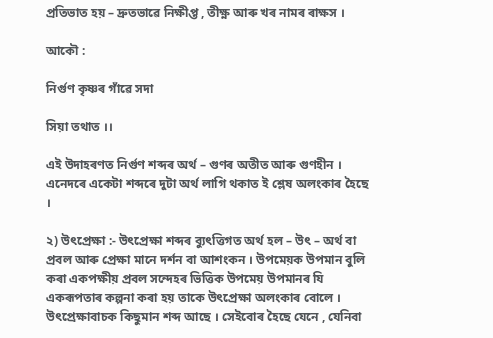প্ৰতিভাত হয় – দ্ৰুতভাৱে নিক্ষীপ্ত , তীক্ষ্ণ আৰু খৰ নামৰ ৰাক্ষস ।

আকৌ :

নিৰ্গুণ কৃষ্ণৰ গাঁৱে সদা

সিয়া তথাত ।।

এই উদাহৰণত নিৰ্গুণ শব্দৰ অৰ্থ – গুণৰ অতীত আৰু গুণহীন । এনেদৰে একেটা শব্দৰে দুটা অৰ্থ লাগি থকাত ই শ্লেষ অলংকাৰ হৈছে ।

২) উৎপ্ৰেক্ষা :- উৎপ্ৰেক্ষা শব্দৰ ব্যুৎত্তিগত অৰ্থ হল – উৎ – অৰ্থ বা প্ৰবল আৰু প্ৰেক্ষা মানে দৰ্শন বা আশংকন । উপমেয়ক উপমান বুলি কৰা একপক্ষীয় প্ৰবল সন্দেহৰ ভিত্তিক উপমেয় উপমানৰ যি একৰূপতাৰ কল্পনা কৰা হয় তাকে উৎপ্ৰেক্ষা অলংকাৰ বোলে । উৎপ্ৰেক্ষাবাচক কিছুমান শব্দ আছে । সেইবোৰ হৈছে যেনে , যেনিবা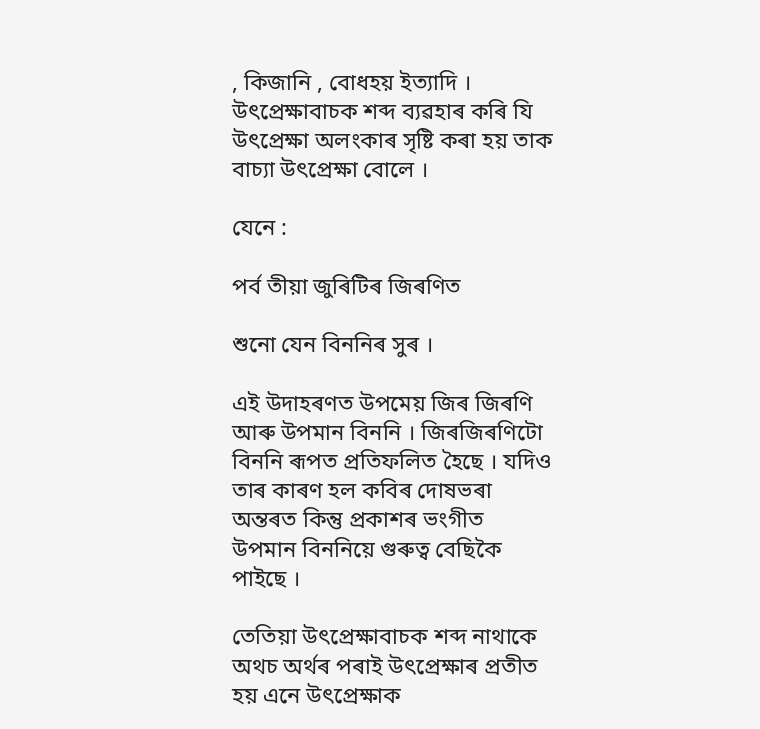, কিজানি , বোধহয় ইত্যাদি । উৎপ্ৰেক্ষাবাচক শব্দ ব্যৱহাৰ কৰি যি উৎপ্ৰেক্ষা অলংকাৰ সৃষ্টি কৰা হয় তাক বাচ্যা উৎপ্ৰেক্ষা বোলে ।

যেনে :

পৰ্ব তীয়া জুৰিটিৰ জিৰণিত

শুনো যেন বিননিৰ সুৰ ।

এই উদাহৰণত উপমেয় জিৰ জিৰণি আৰু উপমান বিননি । জিৰজিৰণিটো বিননি ৰূপত প্ৰতিফলিত হৈছে । যদিও তাৰ কাৰণ হল কবিৰ দোষভৰা অন্তৰত কিন্তু প্ৰকাশৰ ভংগীত উপমান বিননিয়ে গুৰুত্ব বেছিকৈ পাইছে ।

তেতিয়া উৎপ্ৰেক্ষাবাচক শব্দ নাথাকে অথচ অৰ্থৰ পৰাই উৎপ্ৰেক্ষাৰ প্ৰতীত হয় এনে উৎপ্ৰেক্ষাক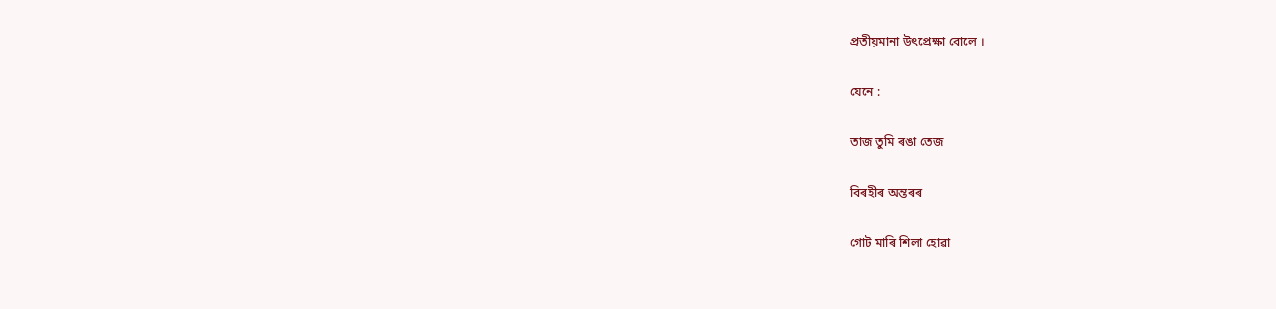প্ৰতীয়মানা উৎপ্ৰেক্ষা বোলে ।

যেনে :

তাজ তুমি ৰঙা তেজ

বিৰহীৰ অন্তৰৰ

গোট মাৰি শিলা হোৱা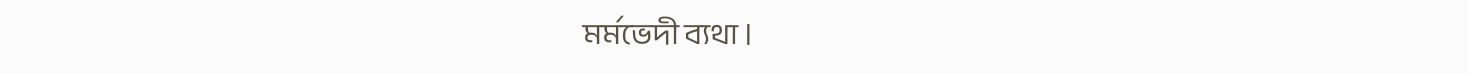মৰ্মভেদী ব্যথা ।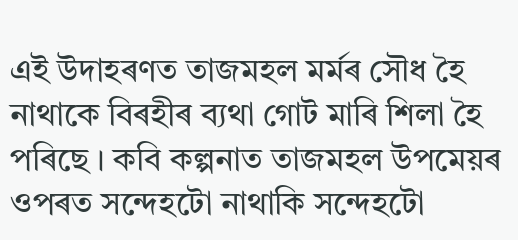এই উদাহৰণত তাজমহল মৰ্মৰ সৌধ হৈ নাথাকে বিৰহীৰ ব্যথা গোট মাৰি শিলা হৈ পৰিছে । কবি কল্পনাত তাজমহল উপমেয়ৰ ওপৰত সন্দেহটো নাথাকি সন্দেহটো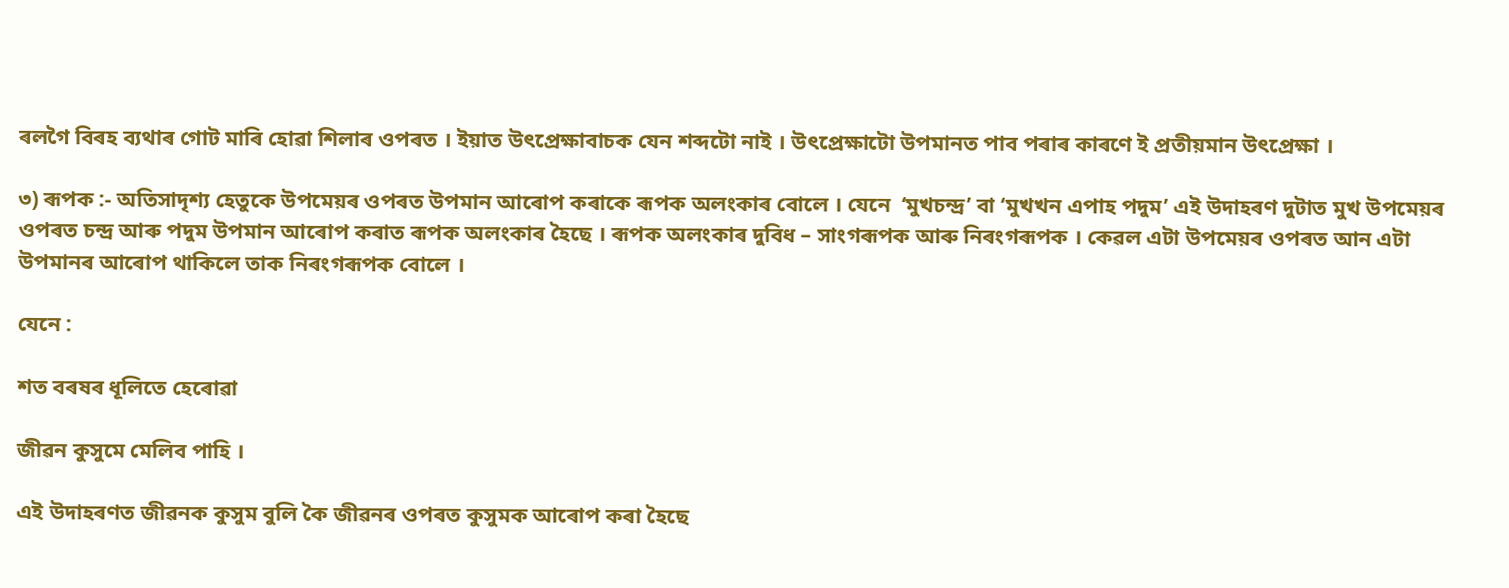ৰলগৈ বিৰহ ব্যথাৰ গোট মাৰি হোৱা শিলাৰ ওপৰত । ইয়াত উৎপ্ৰেক্ষাবাচক যেন শব্দটো নাই । উৎপ্ৰেক্ষাটো উপমানত পাব পৰাৰ কাৰণে ই প্ৰতীয়মান উৎপ্ৰেক্ষা ।

৩) ৰূপক :- অতিসাদৃশ্য হেতুকে উপমেয়ৰ ওপৰত উপমান আৰোপ কৰাকে ৰূপক অলংকাৰ বোলে । যেনে  ‘মুখচন্দ্ৰ’ বা ‘মুখখন এপাহ পদুম’ এই উদাহৰণ দুটাত মুখ উপমেয়ৰ ওপৰত চন্দ্ৰ আৰু পদুম উপমান আৰোপ কৰাত ৰূপক অলংকাৰ হৈছে । ৰূপক অলংকাৰ দুবিধ – সাংগৰূপক আৰু নিৰংগৰূপক । কেৱল এটা উপমেয়ৰ ওপৰত আন এটা উপমানৰ আৰোপ থাকিলে তাক নিৰংগৰূপক বোলে ।

যেনে :

শত বৰষৰ ধূলিতে হেৰোৱা

জীৱন কুসুমে মেলিব পাহি ।

এই উদাহৰণত জীৱনক কুসুম বুলি কৈ জীৱনৰ ওপৰত কুসুমক আৰোপ কৰা হৈছে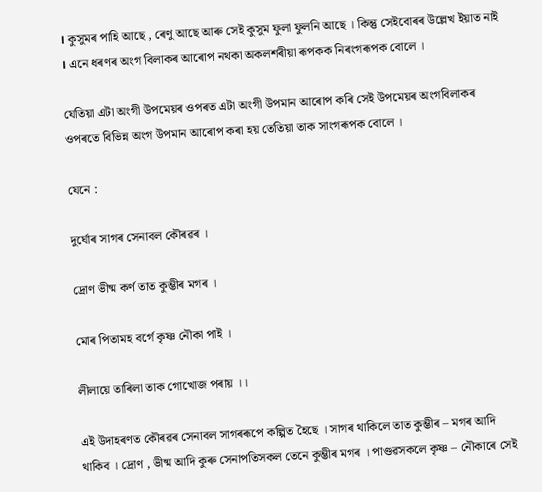। কুসুমৰ পাহি আছে , ৰেণু আছে আৰু সেই কুসুম ফুলা ফুলনি আছে । কিন্তু সেইবোৰৰ উল্লেখ ইয়াত নাই । এনে ধৰণৰ অংগ বিলাকৰ আৰোপ নথকা অকলশৰীয়া ৰূপকক নিৰংগৰূপক বোলে ।

যেতিয়া এটা অংগী উপমেয়ৰ ওপৰত এটা অংগী উপমান আৰোপ কৰি সেই উপমেয়ৰ অংগবিলাকৰ ওপৰতে বিভিন্ন অংগ উপমান আৰোপ কৰা হয় তেতিয়া তাক সাংগৰূপক বোলে ।

যেনে :

দুৰ্ঘোৰ সাগৰ সেনাবল কৌৰৱৰ ।

দ্ৰোণ ভীষ্ম কৰ্ণ তাত কুম্ভীৰ মগৰ ।

মোৰ পিতামহ বৰ্গে কৃষ্ণ নৌকা পাই ।

লীলায়ে তাৰিলা তাক গোখোজ পৰায় ।।

এই উদাহৰণত কৌৰৱৰ সেনাবল সাগৰৰূপে কল্পিত হৈছে । সাগৰ থাকিলে তাত কুম্ভীৰ – মগৰ আদি থাকিব । দ্ৰোণ , ভীষ্ম আদি কুৰু সেনাপতিসকল তেনে কুম্ভীৰ মগৰ । পাণ্ডৱসকলে কৃষ্ণ – নৌকাৰে সেই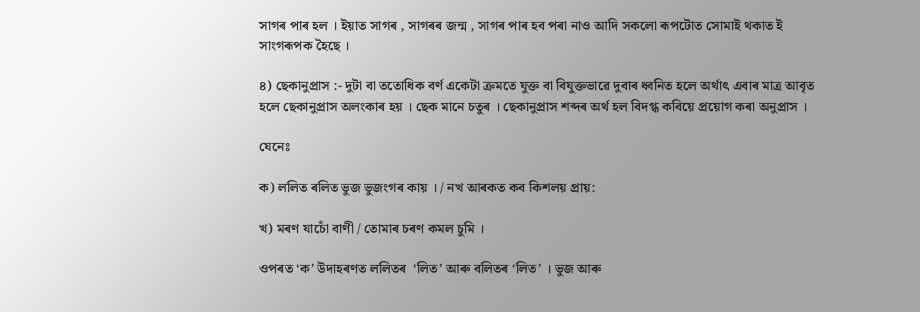সাগৰ পাৰ হল । ইয়াত সাগৰ , সাগৰৰ জন্ম , সাগৰ পাৰ হব পৰা নাও আদি সকলো ৰূপটোত সোমাই থকাত ই সাংগৰূপক হৈছে ।

৪) ছেকানুপ্ৰাস :- দুটা বা ততোধিক বৰ্ণ একেটা ক্ৰমতে যুক্ত বা বিযুক্তভাৱে দুবাৰ ধ্বনিত হলে অৰ্থাৎ এবাৰ মাত্ৰ আবৃত হলে ছেকানুপ্ৰাস অলংকাৰ হয় । ছেক মানে চতুৰ । ছেকানুপ্ৰাস শব্দৰ অৰ্থ হল বিদগ্ধ কবিয়ে প্ৰয়োগ কৰা অনুপ্ৰাস ।

যেনেঃ

ক) ললিত ৰলিত ভুজ ভুজংগৰ কায় । / নখ আৰকত কব কিশলয় প্ৰায়:

খ) মৰণ যাচোঁ বাণী / তোমাৰ চৰণ কমল চুমি ।

ওপৰত ‘ক’ উদাহৰণত ললিতৰ  ‘লিত’ আৰু বলিতৰ ‘লিত’ । ভুজ আৰু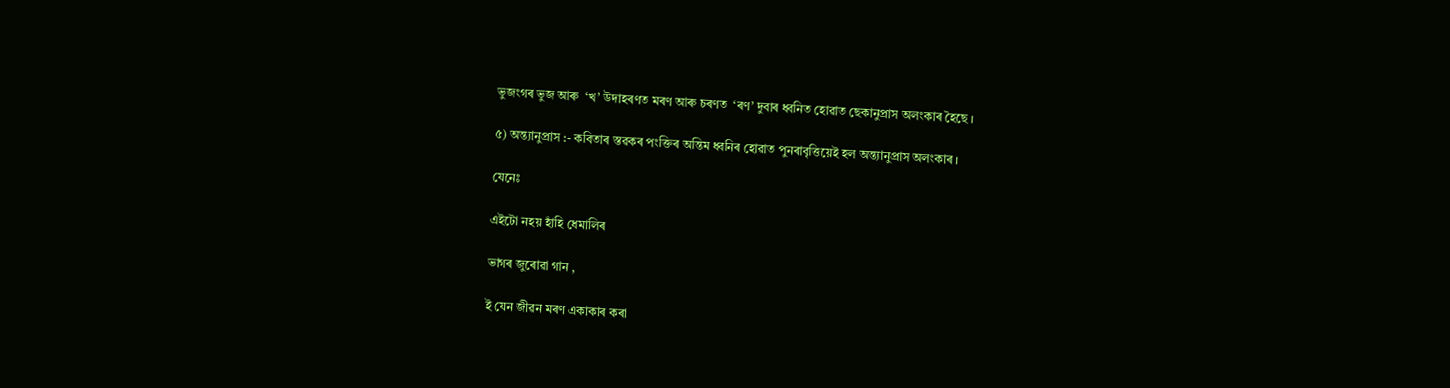ভুজংগৰ ভুজ আৰু  ‘খ’ উদাহৰণত মৰণ আৰু চৰণত  ‘ৰণ’ দুবাৰ ধ্বনিত হোৱাত ছেকানুপ্ৰাস অলংকাৰ হৈছে ।

৫) অন্ত্যানুপ্ৰাস :- কবিতাৰ স্তৱকৰ পংক্তিৰ অন্তিম ধ্বনিৰ হোৱাত পুনৰাবৃত্তিয়েই হল অন্ত্যানুপ্ৰাস অলংকাৰ ।

যেনেঃ

এইটো নহয় হাঁহি ধেমালিৰ

ভাগৰ জুৰোৱা গান ,

ই যেন জীৱন মৰণ একাকাৰ কৰা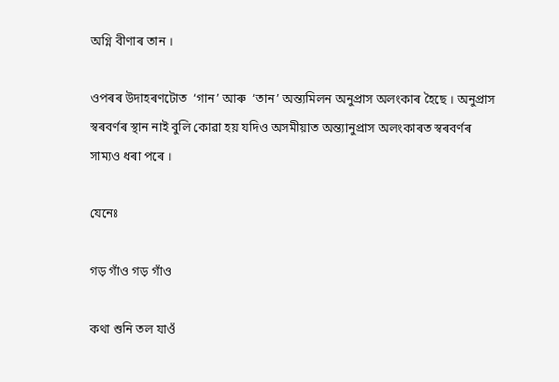অগ্নি বীণাৰ তান ।

ওপৰৰ উদাহৰণটোত  ‘গান’ আৰু  ‘তান’ অন্ত্যমিলন অনুপ্ৰাস অলংকাৰ হৈছে । অনুপ্ৰাস স্বৰবৰ্ণৰ স্থান নাই বুলি কোৱা হয় যদিও অসমীয়াত অন্ত্যানুপ্ৰাস অলংকাৰত স্বৰবৰ্ণৰ সাম্যও ধৰা পৰে ।

যেনেঃ

গড় গাঁও গড় গাঁও

কথা শুনি তল যাওঁ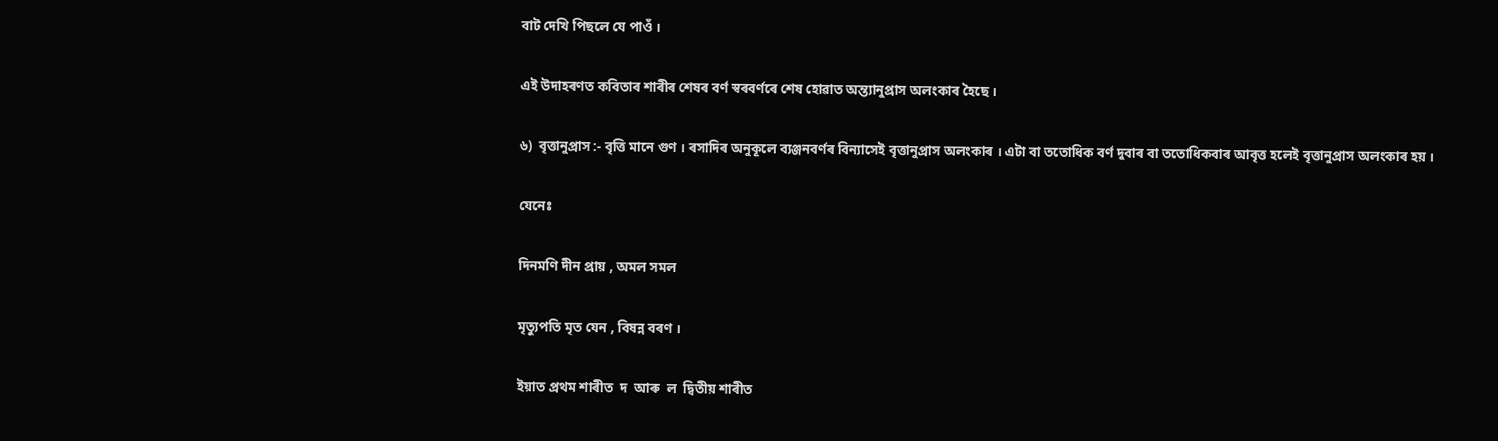বাট দেখি পিছলে যে পাওঁ ।

এই উদাহৰণত কবিতাৰ শাৰীৰ শেষৰ বৰ্ণ স্বৰবৰ্ণৰে শেষ হোৱাত অন্ত্যানুপ্ৰাস অলংকাৰ হৈছে ।

৬)  বৃত্তানুপ্ৰাস :- বৃত্তি মানে গুণ । ৰসাদিৰ অনুকূলে ব্যঞ্জনবৰ্ণৰ বিন্যাসেই বৃত্তানুপ্ৰাস অলংকাৰ । এটা বা ততোধিক বৰ্ণ দুবাৰ বা ততোধিকবাৰ আবৃত্ত হলেই বৃত্তানুপ্ৰাস অলংকাৰ হয় ।

যেনেঃ

দিনমণি দীন প্ৰায় , অমল সমল

মৃত্যুপতি মৃত যেন , বিষন্ন বৰণ ।

ইয়াত প্ৰথম শাৰীত  দ  আৰু  ল  দ্বিতীয় শাৰীত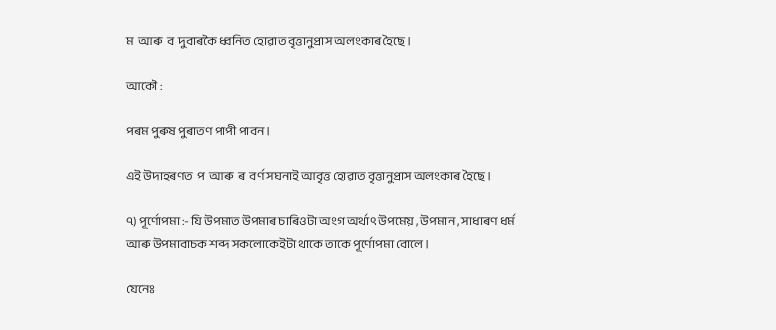ম  আৰু  ব  দুবাৰকৈ ধ্বনিত হোৱাত বৃত্তানুপ্ৰাস অলংকাৰ হৈছে ।

আকৌ :

পৰম পুৰুষ পুৰাতণ পাপী পাবন ।

এই উদাহৰণত  প  আৰু  ৰ  বৰ্ণ সঘনাই আবৃত্ত হোৱাত বৃত্তানুপ্ৰাস অলংকাৰ হৈছে ।

৭) পূৰ্ণোপমা :- যি উপমাত উপমাৰ চাৰিওটা অংগ অৰ্থাৎ উপমেয় , উপমান , সাধাৰণ ধৰ্ম আৰু উপমাবাচক শব্দ সকলোকেইটা থাকে তাকে পূৰ্ণোপমা বোলে ।

যেনেঃ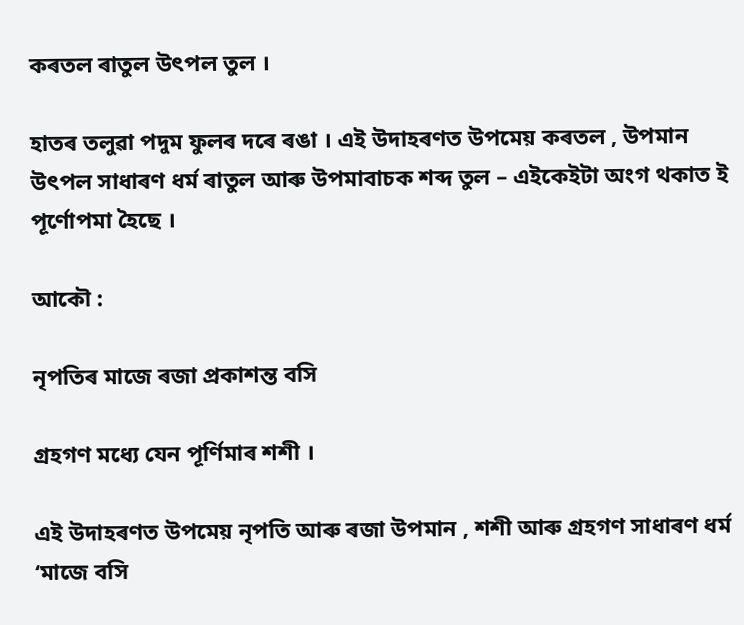কৰতল ৰাতুল উৎপল তুল ।

হাতৰ তলুৱা পদুম ফুলৰ দৰে ৰঙা । এই উদাহৰণত উপমেয় কৰতল , উপমান উৎপল সাধাৰণ ধৰ্ম ৰাতুল আৰু উপমাবাচক শব্দ তুল – এইকেইটা অংগ থকাত ই পূৰ্ণোপমা হৈছে ।

আকৌ :

নৃপতিৰ মাজে ৰজা প্ৰকাশন্ত বসি

গ্ৰহগণ মধ্যে যেন পূৰ্ণিমাৰ শশী ।

এই উদাহৰণত উপমেয় নৃপতি আৰু ৰজা উপমান , শশী আৰু গ্ৰহগণ সাধাৰণ ধৰ্ম  ‘মাজে বসি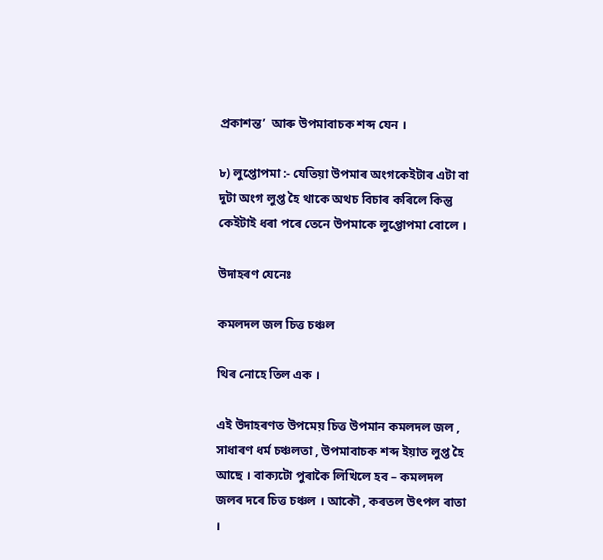প্ৰকাশন্ত’  আৰু উপমাবাচক শব্দ যেন ।

৮) লুপ্তোপমা :- যেতিয়া উপমাৰ অংগকেইটাৰ এটা বা দুটা অংগ লুপ্ত হৈ থাকে অথচ বিচাৰ কৰিলে কিন্তু কেইটাই ধৰা পৰে তেনে উপমাকে লুপ্তোপমা বোলে ।

উদাহৰণ যেনেঃ

কমলদল জল চিত্ত চঞ্চল

থিৰ নোহে তিল এক ।

এই উদাহৰণত উপমেয় চিত্ত উপমান কমলদল জল , সাধাৰণ ধৰ্ম চঞ্চলতা , উপমাবাচক শব্দ ইয়াত লুপ্ত হৈ আছে । বাক্যটো পুৰাকৈ লিখিলে হব – কমলদল জলৰ দৰে চিত্ত চঞ্চল । আকৌ , কৰতল উৎপল ৰাতা ।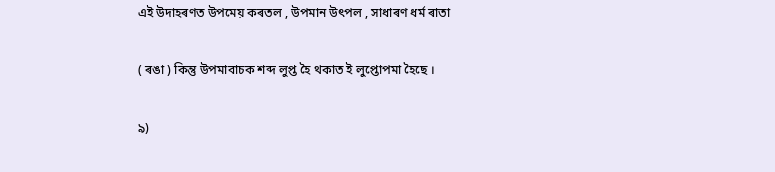এই উদাহৰণত উপমেয় কৰতল , উপমান উৎপল , সাধাৰণ ধৰ্ম ৰাতা

( ৰঙা ) কিন্তু উপমাবাচক শব্দ লুপ্ত হৈ থকাত ই লুপ্তোপমা হৈছে ।

৯)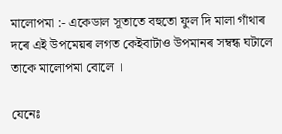মালোপমা :- একেডাল সূতাতে বহুতো ফুল দি মালা গাঁথাৰ দৰে এই উপমেয়ৰ লগত কেইবাটাও উপমানৰ সম্বন্ধ ঘটালে তাকে মালোপমা বোলে ।

যেনেঃ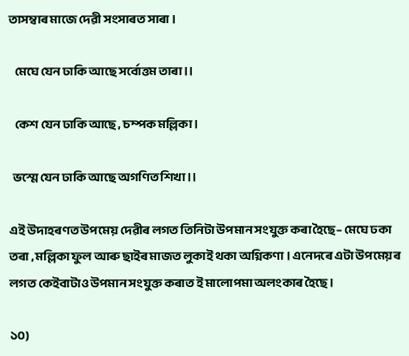তাসম্বাৰ মাজে দেৱী সংসাৰত সাৰা ।

   মেঘে যেন ঢাকি আছে সৰ্বোত্তম তাৰা ।।

   কেশ যেন ঢাকি আছে , চম্পক মল্লিকা ।

  ভস্মে যেন ঢাকি আছে অগণিত শিখা ।।

এই উদাহৰণত উপমেয় দেৱীৰ লগত তিনিটা উপমান সংযুক্ত কৰা হৈছে– মেঘে ঢকা তৰা , মল্লিকা ফুল আৰু ছাইৰ মাজত লুকাই থকা অগ্নিকণা । এনেদৰে এটা উপমেয়ৰ লগত কেইবাটাও উপমান সংযুক্ত কৰাত ই মালোপমা অলংকাৰ হৈছে ।

১০)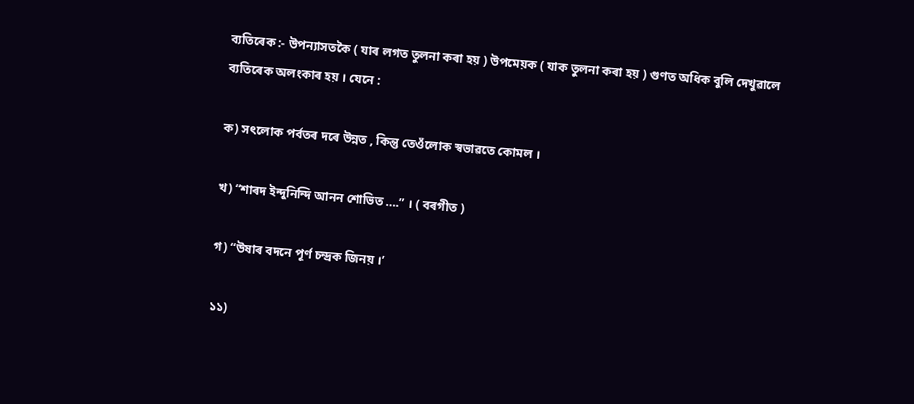ব্যতিৰেক :- উপন্যাসতকৈ ( যাৰ লগত তুলনা কৰা হয় ) উপমেয়ক ( যাক তুলনা কৰা হয় ) গুণত অধিক বুলি দেখুৱালে ব্যতিৰেক অলংকাৰ হয় । যেনে :

ক) সৎলোক পৰ্বতৰ দৰে উন্নত , কিন্তু তেওঁলোক স্বভাৱতে কোমল ।

খ) “শাৰদ ইন্দুনিন্দি আনন শোভিত ….” । ( বৰগীত )

গ) “উষাৰ বদনে পূৰ্ণ চন্দ্ৰক জিনয় ।’

১১)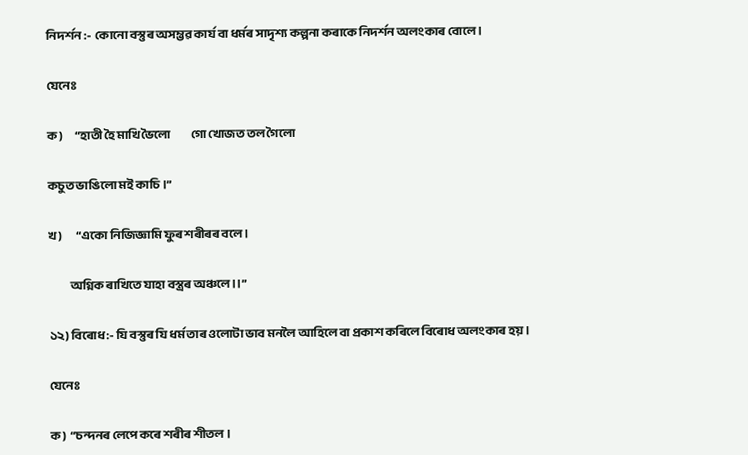নিদৰ্শন :-  কোনো বস্তুৰ অসম্ভৱ কাৰ্য বা ধৰ্মৰ সাদৃশ্য কল্পনা কৰাকে নিদৰ্শন অলংকাৰ বোলে ।

যেনেঃ

ক)      “হাতী হৈ মাখি ভৈলো          গো খোজত তল গৈলো

কচুত ভাঙিলো মই কাচি ।”

খ)       “একো নিজিজ্ঞামি ফুৰ শৰীৰৰ বলে ।

           অগ্নিক ৰাখিতে যাহা বস্ত্ৰৰ অঞ্চলে ।।”

১২) বিৰোধ :- যি বস্তুৰ যি ধৰ্ম তাৰ ওলোটা ভাব মনলৈ আহিলে বা প্ৰকাশ কৰিলে বিৰোধ অলংকাৰ হয় ।

যেনেঃ

ক)  “চন্দনৰ লেপে কৰে শৰীৰ শীতল ।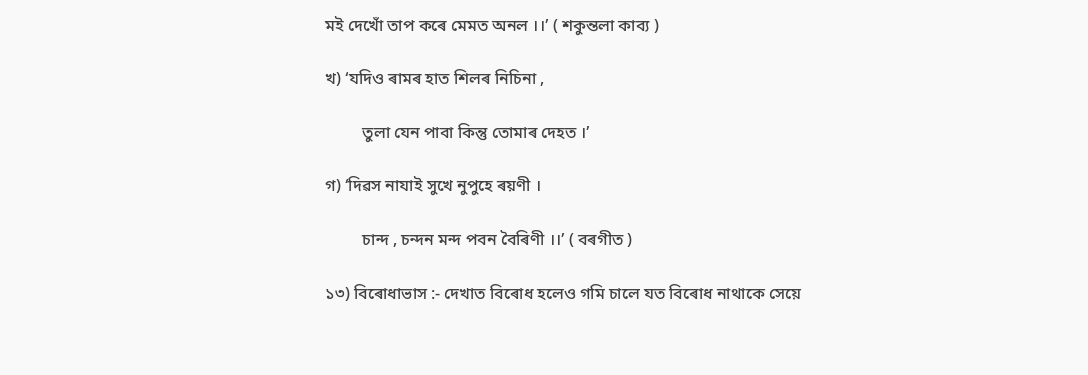মই দেখোঁ তাপ কৰে মেমত অনল ।।’ ( শকুন্তলা কাব্য )

খ) ‘যদিও ৰামৰ হাত শিলৰ নিচিনা ,

         তুলা যেন পাবা কিন্তু তোমাৰ দেহত ।’

গ) ‘দিৱস নাযাই সুখে নুপুহে ৰয়ণী ।

         চান্দ , চন্দন মন্দ পবন বৈৰিণী ।।’ ( বৰগীত )

১৩) বিৰোধাভাস :- দেখাত বিৰোধ হলেও গমি চালে যত বিৰোধ নাথাকে সেয়ে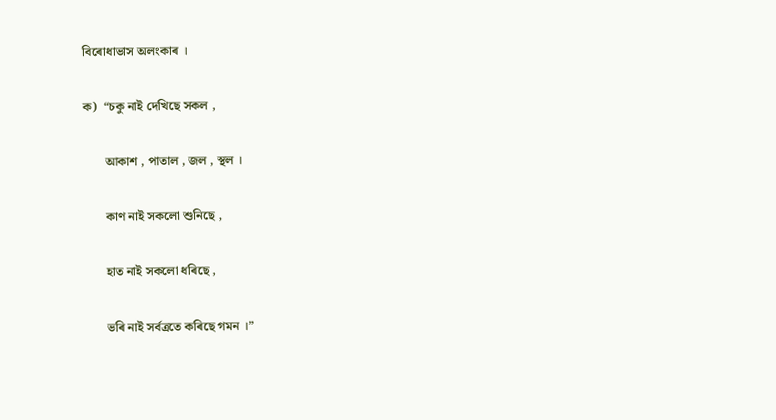বিৰোধাভাস অলংকাৰ ।

ক)  “চকু নাই দেখিছে সকল ,

       আকাশ , পাতাল , জল , স্থল ।

       কাণ নাই সকলো শুনিছে ,

       হাত নাই সকলো ধৰিছে ,

       ভৰি নাই সৰ্বত্রতে কৰিছে গমন ।”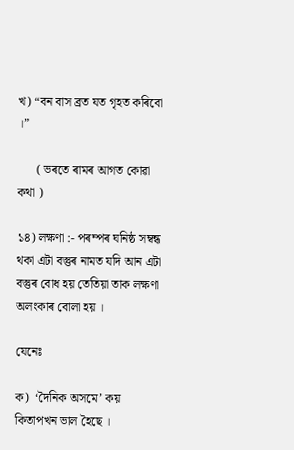খ) “বন বাস ব্ৰত যত গৃহত কৰিবো ।”

      ( ভৰতে ৰামৰ আগত কোৱা কথা )

১৪) লক্ষণা :- পৰম্পৰ ঘনিষ্ঠ সম্বন্ধ থকা এটা বস্তুৰ নামত যদি আন এটা বস্তুৰ বোধ হয় তেতিয়া তাক লক্ষণা অলংকাৰ বোলা হয় ।

যেনেঃ

ক)  ‘দৈনিক অসমে’ কয় কিতাপখন ভাল হৈছে ।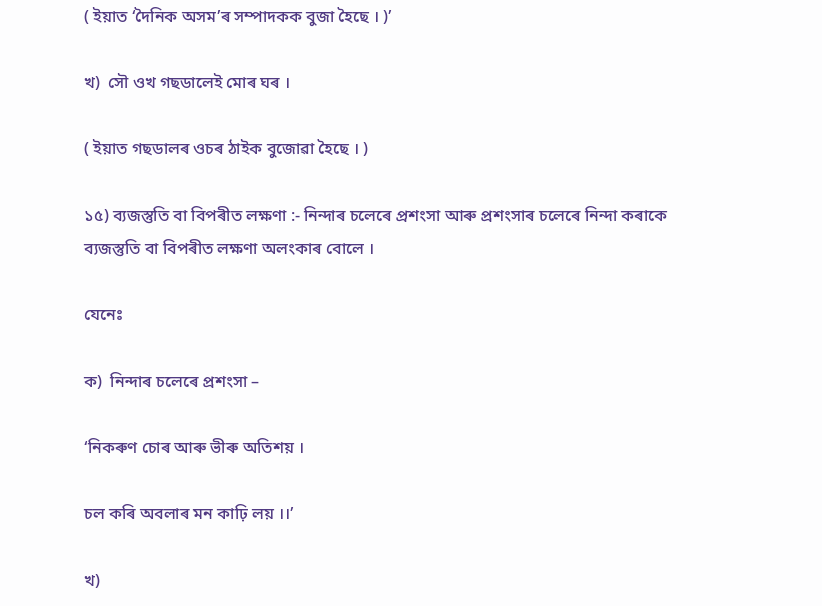( ইয়াত ‘দৈনিক অসম’ৰ সম্পাদকক বুজা হৈছে । )’

খ)  সৌ ওখ গছডালেই মোৰ ঘৰ ।

( ইয়াত গছডালৰ ওচৰ ঠাইক বুজোৱা হৈছে । )

১৫) ব্যজস্তুতি বা বিপৰীত লক্ষণা :- নিন্দাৰ চলেৰে প্ৰশংসা আৰু প্ৰশংসাৰ চলেৰে নিন্দা কৰাকে ব্যজস্তুতি বা বিপৰীত লক্ষণা অলংকাৰ বোলে ।

যেনেঃ

ক)  নিন্দাৰ চলেৰে প্ৰশংসা –

‘নিকৰুণ চোৰ আৰু ভীৰু অতিশয় ।

চল কৰি অবলাৰ মন কাঢ়ি লয় ।।’

খ)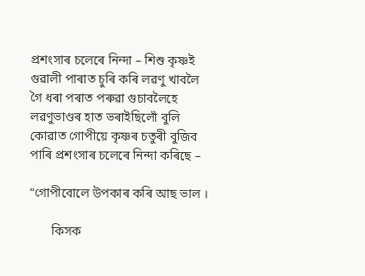প্ৰশংসাৰ চলেৰে নিন্দা – শিশু কৃষ্ণই গুৱালী পাৰাত চুৰি কৰি লৱণু খাবলৈ গৈ ধৰা পৰাত পৰুৱা গুচাবলৈহে লৱণুভাণ্ডৰ হাত ভৰাইছিলোঁ বুলি কোৱাত গোপীয়ে কৃষ্ণৰ চতুৰী বুজিব পাৰি প্ৰশংসাৰ চলেৰে নিন্দা কৰিছে –

“গোপীবোলে উপকাৰ কৰি আছ ভাল ।

       কিসক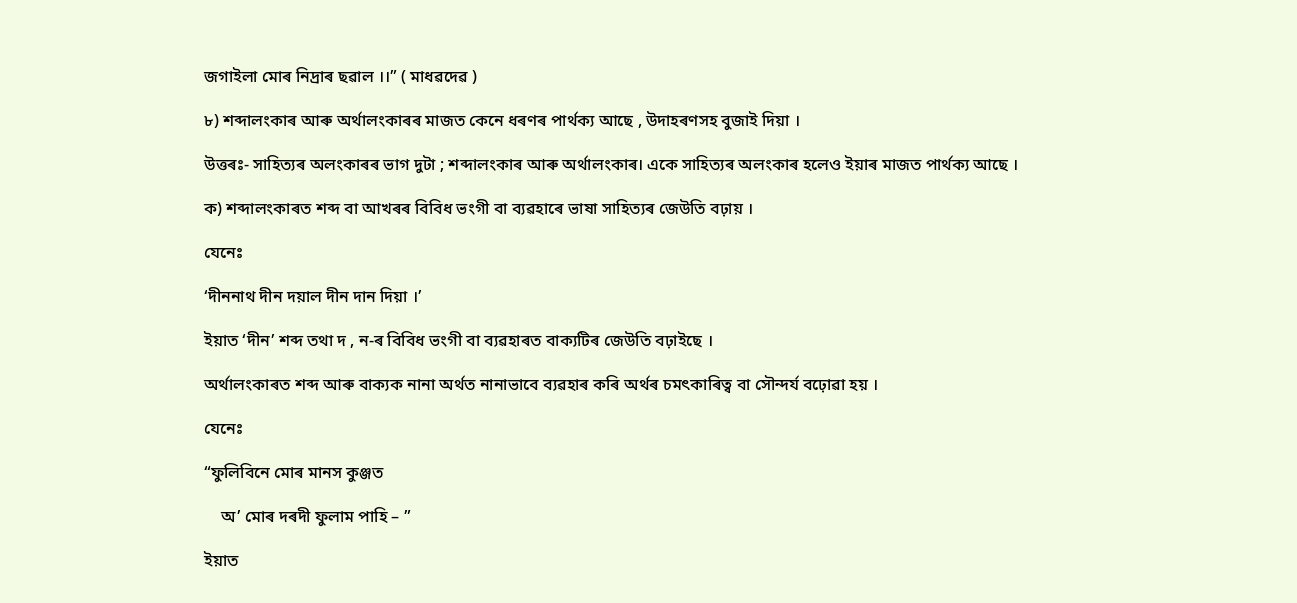জগাইলা মোৰ নিদ্ৰাৰ ছৱাল ।।” ( মাধৱদেৱ )

৮) শব্দালংকাৰ আৰু অৰ্থালংকাৰৰ মাজত কেনে ধৰণৰ পাৰ্থক্য আছে , উদাহৰণসহ বুজাই দিয়া ।

উত্তৰঃ- সাহিত্যৰ অলংকাৰৰ ভাগ দুটা ; শব্দালংকাৰ আৰু অৰ্থালংকাৰ। একে সাহিত্যৰ অলংকাৰ হলেও ইয়াৰ মাজত পাৰ্থক্য আছে ।

ক) শব্দালংকাৰত শব্দ বা আখৰৰ বিবিধ ভংগী বা ব্যৱহাৰে ভাষা সাহিত্যৰ জেউতি বঢ়ায় ।

যেনেঃ

‘দীননাথ দীন দয়াল দীন দান দিয়া ।’

ইয়াত ‘দীন’ শব্দ তথা দ , ন-ৰ বিবিধ ভংগী বা ব্যৱহাৰত বাক্যটিৰ জেউতি বঢ়াইছে ।

অৰ্থালংকাৰত শব্দ আৰু বাক্যক নানা অৰ্থত নানাভাবে ব্যৱহাৰ কৰি অৰ্থৰ চমৎকাৰিত্ব বা সৌন্দৰ্য বঢ়োৱা হয় ।

যেনেঃ

“ফুলিবিনে মোৰ মানস কুঞ্জত

    অ’ মোৰ দৰদী ফুলাম পাহি – ”

ইয়াত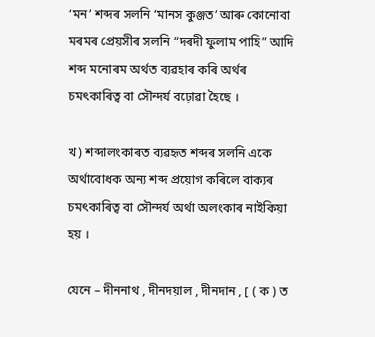‘মন’ শব্দৰ সলনি ‘মানস কুঞ্জত’ আৰু কোনোবা মৰমৰ প্ৰেয়সীৰ সলনি “দৰদী ফুলাম পাহি” আদি শব্দ মনোৰম অৰ্থত ব্যৱহাৰ কৰি অৰ্থৰ চমৎকাৰিত্ব বা সৌন্দৰ্য বঢ়োৱা হৈছে ।

খ) শব্দালংকাৰত ব্যৱহৃত শব্দৰ সলনি একে অৰ্থাবোধক অন্য শব্দ প্ৰয়োগ কৰিলে বাক্যৰ চমৎকাৰিত্ব বা সৌন্দৰ্য অৰ্থা অলংকাৰ নাইকিয়া হয় ।

যেনে – দীননাথ , দীনদয়াল , দীনদান , [ ( ক ) ত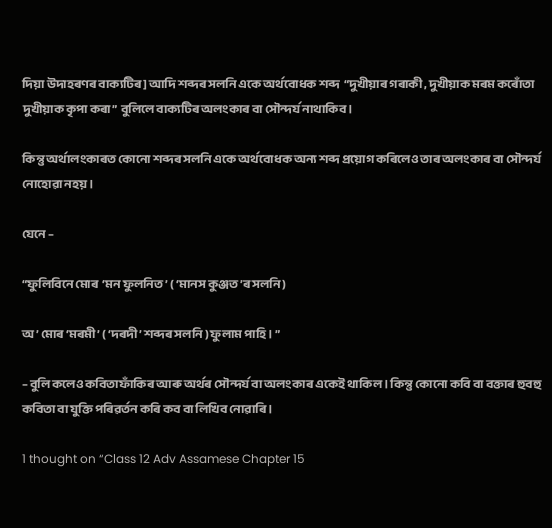দিয়া উদাহৰণৰ বাক্যটিৰ ] আদি শব্দৰ সলনি একে অৰ্থবোধক শব্দ  “দুখীয়াৰ গৰাকী , দুখীয়াক মৰম কৰোঁতা দুখীয়াক কৃপা কৰা”  বুলিলে বাক্যটিৰ অলংকাৰ বা সৌন্দৰ্য নাথাকিব ।

কিন্তু অৰ্থালংকাৰত কোনো শব্দৰ সলনি একে অৰ্থবোধক অন্য শব্দ প্ৰয়োগ কৰিলেও তাৰ অলংকাৰ বা সৌন্দৰ্য নোহোৱা নহয় ।

যেনে –

“ফুলিবিনে মোৰ  ‘মন ফুলনিত’ ( ‘মানস কুঞ্জত’ৰ সলনি )

অ’ মোৰ ‘মৰমী’ ( ‘দৰদী’ শব্দৰ সলনি ) ফুলাম পাহি । ”

– বুলি কলেও কবিতাফাঁকিৰ আৰু অৰ্থৰ সৌন্দৰ্য বা অলংকাৰ একেই থাকিল । কিন্তু কোনো কবি বা বক্তাৰ হুবহু কবিতা বা যুক্তি পৰিৱৰ্তন কৰি কব বা লিখিব নোৱাৰি ।

1 thought on “Class 12 Adv Assamese Chapter 15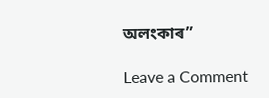অলংকাৰ”

Leave a Comment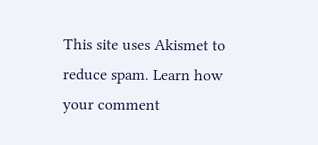This site uses Akismet to reduce spam. Learn how your comment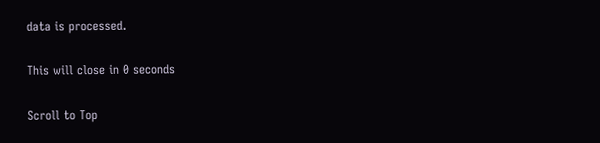data is processed.

This will close in 0 seconds

Scroll to Top